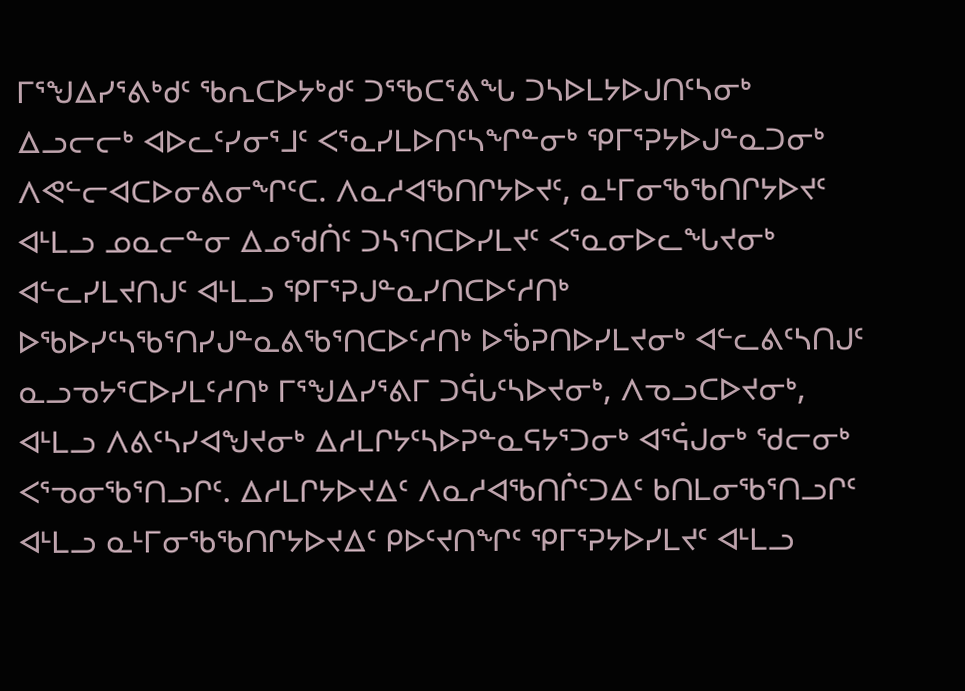ᒥᕐᖑᐃᓯᕐᕕᒃᑯᑦ ᖃᕆᑕᐅᔭᒃᑯᑦ ᑐᕐᖃᑕᕐᕕᖓ ᑐᓴᐅᒪᔭᐅᒍᑎᑦᓴᓂᒃ ᐃᓗᓕᓕᒃ ᐊᐅᓚᑦᓯᓂᕐᒧᑦ ᐸᕐᓇᓯᒪᐅᑎᑦᓴᖏᓐᓂᒃ ᕿᒥᕐᕈᔭᐅᒍᓐᓇᑐᓂᒃ ᐱᕙᓪᓕᐊᑕᐅᓂᕕᓂᖏᑦᑕ. ᐱᓇᓱᐊᖃᑎᒋᔭᐅᔪᑦ, ᓇᒻᒥᓂᖃᖃᑎᒋᔭᐅᔪᑦ ᐊᒻᒪᓗ ᓄᓇᓕᓐᓂ ᐃᓄᖁᑏᑦ ᑐᓴᕐᑎᑕᐅᓯᒪᔪᑦ ᐸᕐᓇᓂᐅᓚᖓᔪᓂᒃ ᐊᓪᓚᓯᒪᔪᑎᒍᑦ ᐊᒻᒪᓗ ᕿᒥᕐᕈᒍᓐᓇᓯᑎᑕᐅᑦᓱᑎᒃ ᐅᖃᐅᓯᑦᓴᖃᕐᑎᓯᒍᓐᓇᕕᖃᕐᑎᑕᐅᑦᓱᑎᒃ ᐅᖄᕈᑎᐅᓯᒪᔪᓂᒃ ᐊᓪᓚᕕᑦᓴᑎᒍᑦ ᓇᓗᓀᔭᕐᑕᐅᓯᒪᑦᓱᑎᒃ ᒥᕐᖑᐃᓯᕐᕕᒥ ᑐᕌᒐᑦᓴᐅᔪᓂᒃ, ᐱᓀᓗᑕᐅᔪᓂᒃ, ᐊᒻᒪᓗ ᐱᕕᑦᓴᓯᐊᖑᔪᓂᒃ ᐃᓱᒪᒋᔭᑦᓴᐅᕈᓐᓇᕋᔭᕐᑐᓂᒃ ᐊᕐᕌᒍᓂᒃ ᖁᓕᓂᒃ ᐸᕐᓀᓂᖃᕐᑎᓗᒋᑦ. ᐃᓱᒪᒋᔭᐅᔪᐃᑦ ᐱᓇᓱᐊᖃᑎᒌᑦᑐᐃᑦ ᑲᑎᒪᓂᖃᕐᑎᓗᒋᑦ ᐊᒻᒪᓗ ᓇᒻᒥᓂᖃᖃᑎᒋᔭᐅᔪᐃᑦ ᑭᐅᑦᔪᑎᖏᑦ ᕿᒥᕐᕈᔭᐅᓯᒪᔪᑦ ᐊᒻᒪᓗ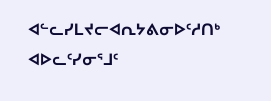ᐊᓪᓚᓯᒪᔪᓕᐊᕆᔭᕕᓂᐅᑦᓱᑎᒃ ᐊᐅᓚᑦᓯᓂᕐᒧᑦ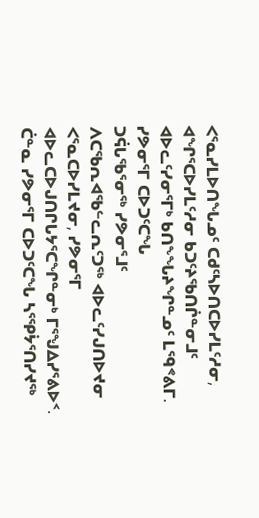ᐸᕐᓇᓯᒪᐅᑎᖓᓄᑦ ᑕᑯᑦᓴᐅᑎᑕᐅᓯᒪᑦᓱᓂ, ᐊᖏᕐᑕᐅᓯᒪᑦᓱᓂ ᑲᑐᑦᔨᖃᑎᒌᓐᓂᒧᑦ ᐊᐅᓚᑦᓯᓂᕐᒥᒃ ᑲᑎᖕᖓᔨᖏᓐᓄᑦ ᒪᙯᕝᕕᒥ.
ᓯᕗᓂᕐᒥ ᑕᐅᑐᑦᑕᖓ
ᑐᕌᒐᖃᕐᓂᖅ ᓯᕗᓂᕐᒧᑦ ᐱᑕᖃᕆᐊᖃᓪᓚᕆᑦᑐᖅ ᐊᐅᓚᑦᓯᒍᑎᐅᔪᓂ ᐸᕐᓇᑕᐅᓯᒪᔪᓂ, ᓯᕗᓂᕐᒥ ᐊᐅᓚᑕᐅᒍᑎᒋᒐᔭᕐᑕᖏᓐᓂᒃ ᒥᕐᖑᐃᓯᕐᕕᐅᑉ. ᑖᓐᓇ ᓯᕗᓂᕐᒥ ᑕᐅᑐᑦᑕᖓ ᓴᕐᕿᔮᕐᑎᓯᔪᖅ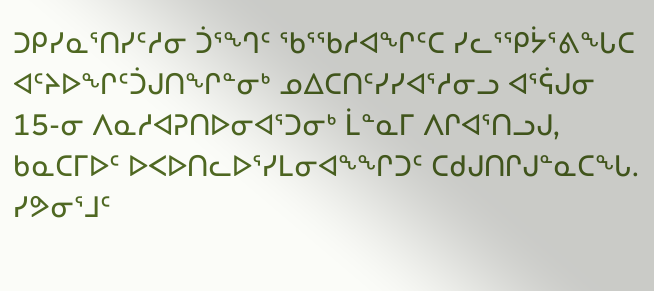ᑐᑭᓯᓇᕐᑎᓯᑦᓱᓂ ᑑᕐᙰᑦ ᖃᕐᖃᓱᐊᖏᑦᑕ ᓯᓚᕐᕿᔮᕐᕕᖓᑕ ᐊᑦᔨᐅᖏᑦᑑᒍᑎᖏᓐᓂᒃ ᓄᐃᑕᑎᑦᓯᓯᐊᕐᓱᓂᓗ ᐊᕐᕌᒍᓂ 15-ᓂ ᐱᓇᓱᐊᕈᑎᐅᓂᐊᕐᑐᓂᒃ ᒫᓐᓇᒥ ᐱᒋᐊᕐᑎᓗᒍ, ᑲᓇᑕᒥᐅᑦ ᐅᐸᐅᑎᓚᐅᕐᓯᒪᓂᐊᖕᖏᑐᑦ ᑕᑯᒍᑎᒋᒍᓐᓇᑕᖓ. ᓯᕗᓂᕐᒧᑦ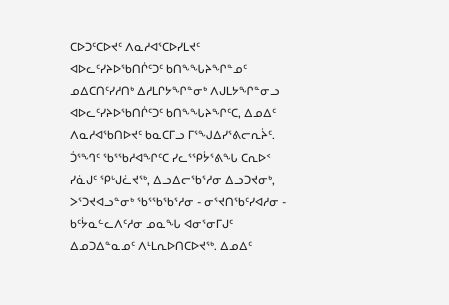ᑕᐅᑐᑦᑕᐅᔪᑦ ᐱᓇᓱᐊᕐᑕᐅᓯᒪᔪᑦ ᐊᐅᓚᑦᓯᔨᐅᖃᑎᒌᑦᑐᑦ ᑲᑎᖕᖓᔨᖏᓐᓄᑦ ᓄᐃᑕᑎᑦᓯᓱᑎᒃ ᐃᓱᒪᒋᔭᖏᓐᓂᒃ ᐱᒍᒪᔭᖏᓐᓂᓗ ᐊᐅᓚᑦᓯᔨᐅᖃᑎᒌᑦᑐᑦ ᑲᑎᖕᖓᔨᖏᑦᑕ, ᐃᓄᐃᑦ ᐱᓇᓱᐊᖃᑎᐅᔪᑦ ᑲᓇᑕᒥᓗ ᒥᕐᖑᐃᓯᕐᕕᓕᕆᔩᑦ.
ᑑᕐᙰᑦ ᖃᕐᖃᓱᐊᖏᑦᑕ ᓯᓚᕐᕿᔮᕐᕕᖓ ᑕᕆᐅᑉ ᓯᓈᒍᑦ ᕿᒡᒍᓛᔪᖅ, ᐃᓗᐃᓕᖃᕐᓱᓂ ᐃᓗᑐᔪᓂᒃ, ᐳᕐᑐᔪᐊᓗᓐᓂᒃ ᖃᕐᖃᖃᕐᓱᓂ - ᓂᕐᔪᑎᖃᑦᓯᐊᓱᓂ - ᑲᑦᔮᓇᓪᓚᐱᑦᓱᓂ ᓄᓇᖓ ᐊᓂᕐᓂᒥᒍᑦ ᐃᓄᑐᐃᓐᓇᓄᑦ ᐱᒻᒪᕆᐅᑎᑕᐅᔪᖅ. ᐃᓄᐃᑦ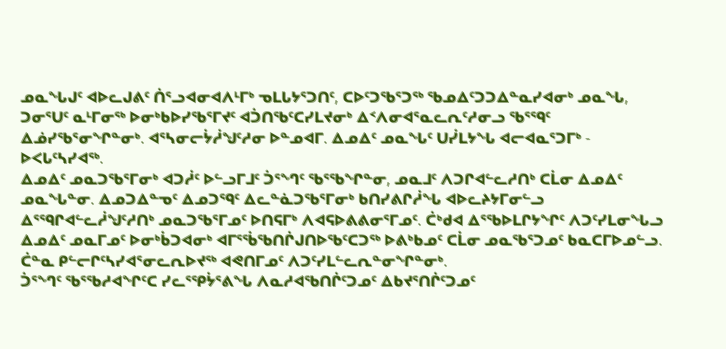ᓄᓇᖓᒍᑦ ᐊᐅᓚᒍᕕᑦ ᑏᕐᓗᐊᓂᐊᐱᒻᒥᒃ ᓀᒪᒐᔭᕐᑐᑎᑦ, ᑕᐅᑦᑐᖃᕐᑐᖅ ᖃᓄᐃᑦᑐᑐᐃᓐᓇᓯᐊᓂᒃ ᓄᓇᖓ, ᑐᓂᕐᑌᑦ ᓇᒻᒥᓂᖅ ᐅᓂᒃᑲᐅᓯᖃᕐᒥᔪᑦ ᐊᑑᑎᖃᑦᑕᓯᒪᔪᓂᒃ ᐃᑉᐱᓂᐊᕐᓇᓚᕆᑦᓱᓂᓗ ᖃᕐᙯᑦ ᐃᓅᓯᖃᕐᓂᖏᓐᓂᒃ. ᐊᕐᓴᓂᓕᔮᓲᖑᑦᓱᓂ ᐅᓐᓄᐊᒥ. ᐃᓄᐃᑦ ᓄᓇᖓᑦ ᑌᓰᒪᔭᖓ ᐊᓕᐊᓇᕐᑐᒥᒃ - ᐅᐸᒐᑦᓴᓯᐊᖅ.
ᐃᓄᐃᑦ ᓄᓇᑐᖃᕐᒥᓂᒃ ᐊᑐᓲᑦ ᐅᓪᓗᒥᒧᑦ ᑑᕐᙰᑦ ᖃᕐᖃᖏᓐᓂ, ᓄᓇᒧᑦ ᐱᑐᒋᐊᓪᓚᓱᑎᒃ ᑕᒫᓂ ᐃᓄᐃᑦ ᓄᓇᖓᓐᓂ. ᐃᓄᑐᐃᓐᓀᑦ ᐃᓄᑐᙯᑦ ᐃᓚᓐᓈᑐᖃᕐᒥᓂᒃ ᑲᑎᓯᕕᒋᓲᖓ ᐊᐅᓚᔨᔭᒥᓂᓪᓗ ᐃᕐᙯᒋᐊᓪᓚᓲᖑᑦᓱᑎᒃ ᓄᓇᑐᖃᕐᒥᓄᑦ ᐅᑎᕋᒥᒃ ᐱᐊᕋᐅᕕᕕᓂᕐᒥᓄᑦ. ᑖᒃᑯᐊ ᐃᕐᖃᐅᒪᒋᔭᖏᑦ ᐱᑐᑦᓯᒪᓂᖓᓗ ᐃᓄᐃᑦ ᓄᓇᒥᓄᑦ ᐅᓂᒃᑳᑐᐊᓂᒃ ᐊᒥᕐᖄᖃᑎᒌᒍᑎᐅᖃᑦᑕᑐᖅ ᐅᕕᒃᑲᓄᑦ ᑕᒫᓂ ᓄᓇᖃᕐᑐᓄᑦ ᑲᓇᑕᒥᐅᓄᓪᓗ. ᑖᓐᓇ ᑭᓪᓕᒋᑦᓴᓯᐊᕐᓂᓚᕆᐅᔪᖅ ᐊᕙᑎᒥᓄᑦ ᐱᑐᑦᓯᒪᓪᓚᕆᓐᓂᖏᓐᓂᒃ.
ᑑᕐᙰᑦ ᖃᕐᖃᓱᐊᖏᑦᑕ ᓯᓚᕐᕿᔮᕐᕕᖓ ᐱᓇᓱᐊᖃᑎᒌᑦᑐᓄᑦ ᐃᑲᔪᕐᑎᒌᑦᑐᓄᑦ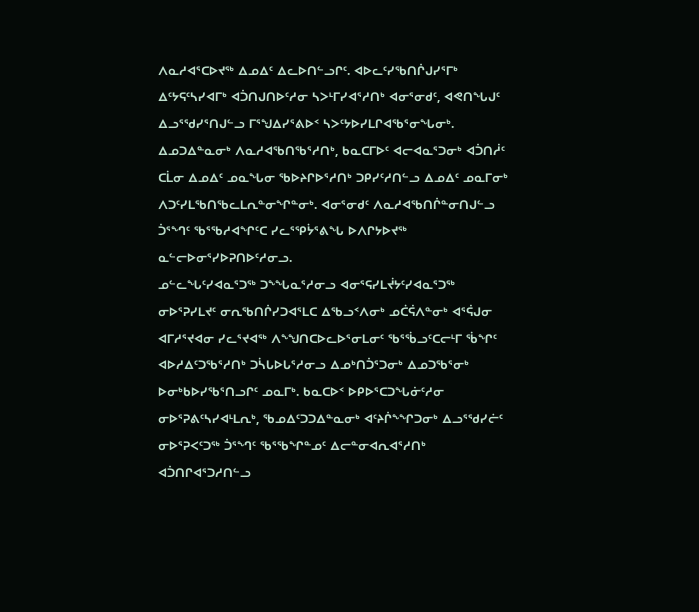ᐱᓇᓱᐊᕐᑕᐅᔪᖅ ᐃᓄᐃᑦ ᐃᓚᐅᑎᓪᓗᒋᑦ. ᐊᐅᓚᑦᓯᖃᑎᒌᒍᓯᕐᒥᒃ ᐃᑦᔭᕋᑦᓴᓯᐊᒥᒃ ᐊᑑᑎᒍᑎᐅᑦᓱᓂ ᓴᐳᒻᒥᓯᐊᕐᓱᑎᒃ ᐊᓂᕐᓂᑯᑦ, ᐊᕙᑎᖓᒍᑦ ᐃᓗᕐᖁᓯᕐᑎᒍᓪᓗ ᒥᕐᖑᐃᓯᕐᕕᐅᑉ ᓴᐳᑦᔭᐅᓯᒪᒋᐊᖃᕐᓂᖓᓂᒃ. ᐃᓄᑐᐃᓐᓇᓂᒃ ᐱᓇᓱᐊᖃᑎᖃᕐᓱᑎᒃ, ᑲᓇᑕᒥᐅᑦ ᐊᓕᐊᓇᕐᑐᓂᒃ ᐊᑑᑎᓲᑦ ᑕᒫᓂ ᐃᓄᐃᑦ ᓄᓇᖓᓂ ᖃᐅᔨᒋᐅᕐᓱᑎᒃ ᑐᑭᓯᑦᓱᑎᓪᓗ ᐃᓄᐃᑦ ᓄᓇᒥᓂᒃ ᐱᑐᑦᓯᒪᖃᑎᖃᓚᒪᕆᓐᓂᖏᓐᓂᒃ. ᐊᓂᕐᓂᑯᑦ ᐱᓇᓱᐊᖃᑎᒌᓐᓂᑎᒍᓪᓗ ᑑᕐᙰᑦ ᖃᕐᖃᓱᐊᖏᑦᑕ ᓯᓚᕐᕿᔮᕐᕕᖓ ᐅᐱᒋᔭᐅᔪᖅ ᓇᓪᓕᐅᓂᕐᓯᐅᕈᑎᐅᑦᓱᓂᓗ.
ᓄᓪᓚᖓᑦᓯᐊᓇᕐᑐᖅ ᑐᖕᖓᓇᕐᓱᓂᓗ ᐊᓂᕐᕋᓯᒪᔫᔭᑦᓯᐊᓇᕐᑐᖅ ᓂᐅᕐᕈᓯᒪᔪᑦ ᓂᕆᖃᑎᒌᓯᑐᐊᕐᒪᑕ ᐃᖃᓗᑉᐱᓂᒃ ᓄᑖᕌᐱᓐᓂᒃ ᐊᕐᕌᒍᓂ ᐊᒥᓱᕐᔪᐊᓂ ᓯᓚᕐᔪᐊᖅ ᐱᖕᖑᑎᑕᐅᓚᐅᕐᓂᒪᓂᑦ ᖃᕐᖄᓗᑦᑕᓕᒻᒥ ᖄᖏᑦ ᐊᐅᓱᐃᑦᑐᖃᕐᓱᑎᒃ ᑐᓵᒐᐅᒐᕐᓱᓂᓗ ᐃᓄᒃᑎᑑᕐᑐᓂᒃ ᐃᓄᑐᖃᕐᓂᒃ ᐅᓂᒃᑲᐅᓯᖃᕐᑎᓗᒋᑦ ᓄᓇᒥᒃ. ᑲᓇᑕᐅᑉ ᐅᑭᐅᕐᑕᑐᖓᓃᑦᓱᓂ ᓂᐅᕐᕈᕕᑦᓴᓯᐊᒻᒪᕆᒃ, ᖃᓄᐃᑦᑐᑐᐃᓐᓇᓂᒃ ᐊᑦᔨᒌᖕᖏᑐᓂᒃ ᐃᓗᕐᖁᓯᓖᑦ ᓂᐅᕐᕈᐸᑦᑐᖅ ᑑᕐᙰᑦ ᖃᕐᖃᖏᓐᓄᑦ ᐃᓕᓐᓂᐊᕆᐊᕐᓱᑎᒃ ᐊᑑᑎᒋᐊᕐᑐᓱᑎᓪᓗ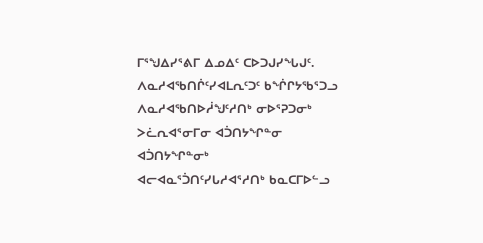ᒥᕐᖑᐃᓯᕐᕕᒥ ᐃᓄᐃᑦ ᑕᐅᑐᒍᓯᖓᒍᑦ.
ᐱᓇᓱᐊᖃᑎᒌᑦᓯᐊᒪᕆᑦᑐᑦ ᑲᖐᒋᔭᖃᕐᑐᓗ ᐱᓇᓱᐊᖃᑎᐅᓲᖑᑦᓱᑎᒃ ᓂᐅᕐᕈᑐᓂᒃ ᐳᓛᕆᐊᕐᓂᒥᓂ ᐊᑑᑎᔭᖏᓐᓂ ᐊᑑᑎᔭᖏᓐᓂᒃ ᐊᓕᐊᓇᕐᑑᑎᑦᓯᒐᓱᐊᕐᓱᑎᒃ ᑲᓇᑕᒥᐅᓪᓗ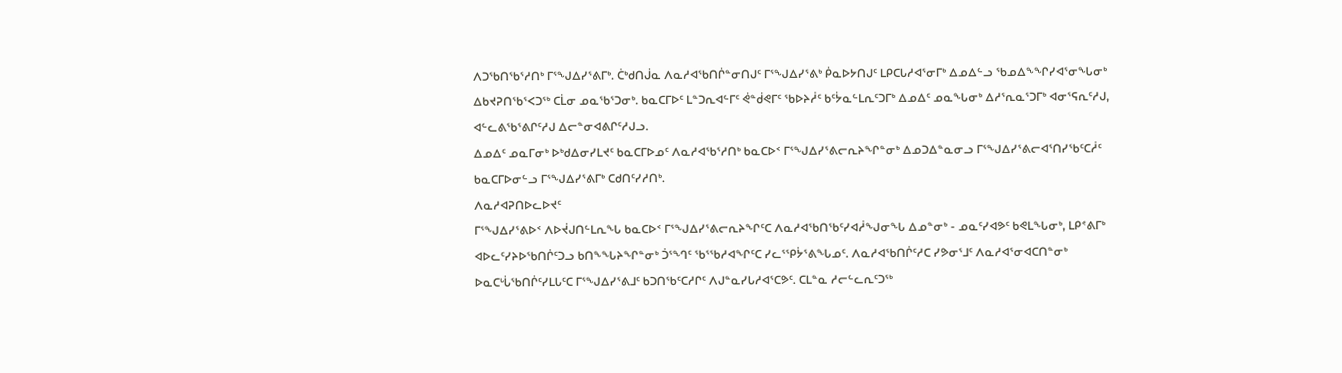ᐱᑐᖃᑎᖃᕐᓱᑎᒃ ᒥᕐᖑᐃᓯᕐᕕᒥᒃ. ᑖᒃᑯᑎᒎᓇ ᐱᓇᓱᐊᖃᑎᒌᓐᓂᑎᒍᑦ ᒥᕐᖑᐃᓯᕐᕕᒃ ᑮᓇᐅᔭᑎᒍᑦ ᒪᑭᑕᒐᓱᐊᕐᓂᒥᒃ ᐃᓄᐃᓪᓗ ᖃᓄᐃᖕᖏᓯᐊᕐᓂᖓᓂᒃ ᐃᑲᔪᕈᑎᖃᕐᐸᑐᖅ ᑕᒫᓂ ᓄᓇᖃᕐᑐᓂᒃ. ᑲᓇᑕᒥᐅᑦ ᒪᓐᑐᕆᐊᓪᒥᑦ ᕚᓐᑰᕙᒥᑦ ᖃᐅᔨᓲᑦ ᑲᑦᔮᓇᓪᒪᕆᑦᑐᒥᒃ ᐃᓄᐃᑦ ᓄᓇᖓᓂᒃ ᐃᓱᕐᕆᓇᕐᑐᒥᒃ ᐊᓂᕐᕋᕆᑦᓱᒍ, ᐊᓪᓚᕕᖃᕐᕕᒋᑦᓱᒍ ᐃᓕᓐᓂᐊᕕᒋᑦᓱᒍᓗ.
ᐃᓄᐃᑦ ᓄᓇᒥᓂᒃ ᐅᒃᑯᐃᓂᓯᒪᔪᑦ ᑲᓇᑕᒥᐅᓄᑦ ᐱᓇᓱᐊᖃᕐᓱᑎᒃ ᑲᓇᑕᐅᑉ ᒥᕐᖑᐃᓯᕐᕕᓕᕆᔨᖏᓐᓂᒃ ᐃᓄᑐᐃᓐᓇᓂᓗ ᒥᕐᖑᐃᓯᕐᕕᓕᐊᕐᑎᓯᖃᑦᑕᓲᑦ ᑲᓇᑕᒥᐅᓂᓪᓗ ᒥᕐᖑᐃᓯᕐᕕᒥᒃ ᑕᑯᑎᑦᓯᓱᑎᒃ.
ᐱᓇᓱᐊᕈᑎᐅᓚᐅᔪᑦ
ᒥᕐᖑᐃᓯᕐᕕᐅᑉ ᐱᐅᔫᒍᑎᓪᒪᕆᖓ ᑲᓇᑕᐅᑉ ᒥᕐᖑᐃᓯᕐᕕᓕᕆᔨᖏᑦᑕ ᐱᓇᓱᐊᖃᑎᖃᑦᓯᐊᓲᖑᓂᖓ ᐃᓄᓐᓂᒃ - ᓄᓇᑦᓯᐊᕗᑦ ᑲᕙᒪᖓᓂᒃ, ᒪᑭᕝᕕᒥᒃ ᐊᐅᓚᑦᓯᔨᐅᖃᑎᒌᑦᑐᓗ ᑲᑎᖕᖓᔨᖏᓐᓂᒃ ᑑᕐᙰᑦ ᖃᕐᖃᓱᐊᖏᑦᑕ ᓯᓚᕐᕿᔮᕐᕕᖓᓄᑦ. ᐱᓇᓱᐊᖃᑎᒌᑦᓱᑕ ᓯᕗᓂᕐᒧᑦ ᐱᓇᓱᐊᕐᓂᐊᑕᑎᓐᓂᒃ ᐅᓇᑕᒡᒑᖃᑎᒌᑦᓯᒪᒐᑦᑕ ᒥᕐᖑᐃᓯᕐᕕᒧᑦ ᑲᑐᑎᖃᑦᑕᓱᒋᑦ ᐱᒍᓐᓇᓯᒐᓱᐊᕐᑕᕗᑦ. ᑕᒪᓐᓇ ᓱᓕᓪᓚᕆᑦᑐᖅ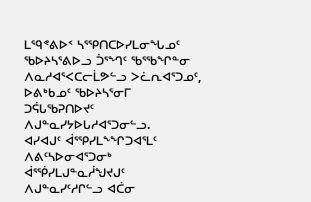ᒪᙯᕝᕕᐅᑉ ᓴᕐᕿᑎᑕᐅᓯᒪᓂᖓᓄᑦ ᖃᐅᔨᓴᕐᕕᐅᓗ ᑑᕐᙰᑦ ᖃᕐᖃᖏᓐᓂ ᐱᓇᓱᐊᕐᐸᑕᓕᒫᕗᓪᓗ ᐳᓛᕆᐊᕐᑐᓄᑦ, ᐅᕕᒃᑲᓄᑦ ᖃᐅᔨᓴᕐᓂᒥ ᑐᕌᒐᖃᕈᑎᐅᔪᑦ ᐱᒍᓐᓇᓯᔭᐅᒐᓱᐊᕐᑐᓂᓪᓗ.
ᐊᓯᐊᒍᑦ ᐋᕐᕿᓯᒪᖕᖏᑐᐊᕐᒪᑦ ᐱᕕᑦᓴᐅᓂᐊᕐᑐᓂᒃ ᐋᕐᖀᓯᒪᒍᓐᓇᓲᖑᔪᒍᑦ ᐱᒍᓐᓇᓯᑦᓱᒋᓪᓗ ᐊᑖᓂ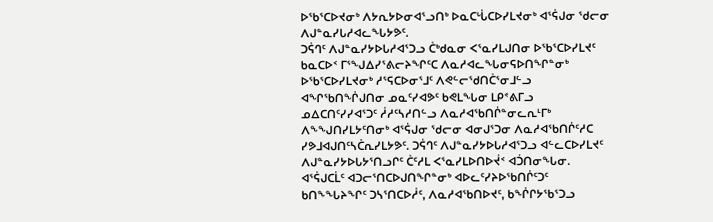ᐅᖃᕐᑕᐅᔪᓂᒃ ᐱᔭᕆᔭᐅᓂᐊᕐᓗᑎᒃ ᐅᓇᑕᒡᒑᑕᐅᓯᒪᔪᓂᒃ ᐊᕐᕌᒍᓂ ᖁᓕᓂ ᐱᒍᓐᓇᓯᒐᓱᐊᓚᖓᔭᕗᑦ.
ᑐᕌᒉᑦ ᐱᒍᓐᓇᓯᔭᐅᒐᓱᐊᕐᑐᓗ ᑖᒃᑯᓇᓂ ᐸᕐᓇᓯᒪᒍᑎᓂ ᐅᖃᕐᑕᐅᓯᒪᔪᑦ ᑲᓇᑕᐅᑉ ᒥᕐᖑᐃᓯᕐᕕᓕᔨᖏᑦᑕ ᐱᓇᓱᐊᓚᖓᓂᕋᐅᑎᖏᓐᓂᒃ ᐅᖃᕐᑕᐅᓯᒪᔪᓂᒃ ᓱᕐᕋᑕᐅᓂᕐᒧᑦ ᐱᕙᓪᓕᖁᑎᑖᕐᓂᒧᓪᓗ ᐊᖏᖃᑎᖐᒍᑎᓂ ᓄᓇᑦᓯᐊᕗᑦ ᑲᕙᒪᖓᓂ ᒪᑭᕝᕕᒥᓗ ᓄᐃᑕᑎᑦᓯᓯᐊᕐᑐᑦ ᓲᓱᑦᓴᓱᑎᓪᓗ ᐱᓇᓱᐊᖃᑎᒌᓐᓂᓚᕆᒻᒥᒃ ᐱᖕᖑᑎᓯᒪᔭᑦᑎᓂᒃ ᐊᕐᕌᒍᓂ ᖁᓕᓂ ᐊᓂᒍᕐᑐᓂ ᐱᓇᓱᐊᖃᑎᒌᑦᓱᑕ ᓯᕗᒧᐊᒍᑎᑦᓴᑖᕆᓯᒪᔭᕗᑦ. ᑐᕌᒉᑦ ᐱᒍᓐᓇᓯᔭᐅᒐᓱᐊᕐᑐᓗ ᐊᓪᓚᑕᐅᓯᒪᔪᑦ ᐱᒍᓐᓇᓯᔭᐅᒐᔭᕐᑎᓗᒋᑦ ᑖᑦᓱᒪ ᐸᕐᓇᓯᒪᐅᑎᐅᔫᑉ ᐊᑑᑎᓂᖓᓂ. ᐊᕐᕌᒍᑕᒫᑦ ᐊᑐᓕᕐᑎᑕᐅᒍᑎᖏᓐᓂᒃ ᐊᐅᓚᑦᓯᔨᐅᖃᑎᒌᑦᑐᑦ ᑲᑎᖕᖓᔨᖏᑦ ᑐᓴᕐᑎᑕᐅᓲᑦ, ᐱᓇᓱᐊᖃᑎᐅᔪᑦ, ᑲᖐᒋᔭᖃᕐᑐᓗ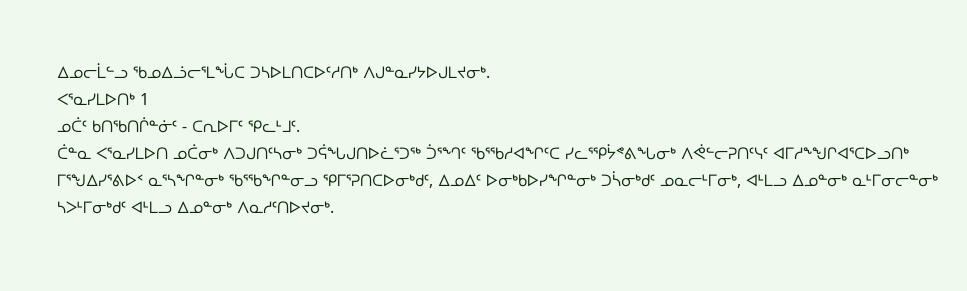ᐃᓄᓕᒫᓪᓗ ᖃᓄᐃᓘᓕᕐᒪᖔᑕ ᑐᓴᐅᒪᑎᑕᐅᑦᓱᑎᒃ ᐱᒍᓐᓇᓯᔭᐅᒍᒪᔪᓂᒃ.
ᐸᕐᓇᓯᒪᐅᑎᒃ 1
ᓄᑖᑦ ᑲᑎᖃᑎᒌᓐᓃᑦ - ᑕᕆᐅᒥᑦ ᕿᓚᒻᒧᑦ.
ᑖᓐᓇ ᐸᕐᓇᓯᒪᐅᑎ ᓄᑖᓂᒃ ᐱᑐᒍᑎᑦᓴᓂᒃ ᑐᕌᖓᒍᑎᐅᓛᕐᑐᖅ ᑑᕐᙰᑦ ᖃᕐᖃᓱᐊᖏᑦᑕ ᓯᓚᕐᕿᔮᕝᕕᖓᓂᒃ ᐱᕚᓪᓕᕈᑎᑦᓭᑦ ᐊᒥᓱᖕᖑᒋᐊᕐᑕᐅᓗᑎᒃ ᒥᕐᖑᐃᓯᕐᕕᐅᑉ ᓇᕐᓴᖏᓐᓂᒃ ᖃᕐᖃᖏᓐᓂᓗ ᕿᒥᕐᕈᑎᑕᐅᓂᒃᑯᑦ, ᐃᓄᐃᑦ ᐅᓂᒃᑲᐅᓯᖏᓐᓂᒃ ᑐᓵᓂᒃᑯᑦ ᓄᓇᓕᒻᒥᓂᒃ, ᐊᒻᒪᓗ ᐃᓄᓐᓂᒃ ᓇᒻᒥᓂᓕᓐᓂᒃ ᓴᐳᒻᒥᓂᒃᑯᑦ ᐊᒻᒪᓗ ᐃᓄᓐᓂᒃ ᐱᓇᓱᑦᑎᐅᔪᓂᒃ.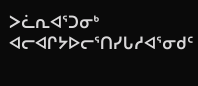ᐳᓛᕆᐊᕐᑐᓂᒃ ᐊᓕᐊᒋᔭᐅᓕᕐᑎᓯᒐᓱᐊᕐᓂᑯᑦ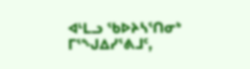ᐊᒻᒪᓗ ᖃᐅᔨᓴᕐᑎᓂᒃ ᒥᕐᖑᐃᓯᕐᕕᒧᑦ,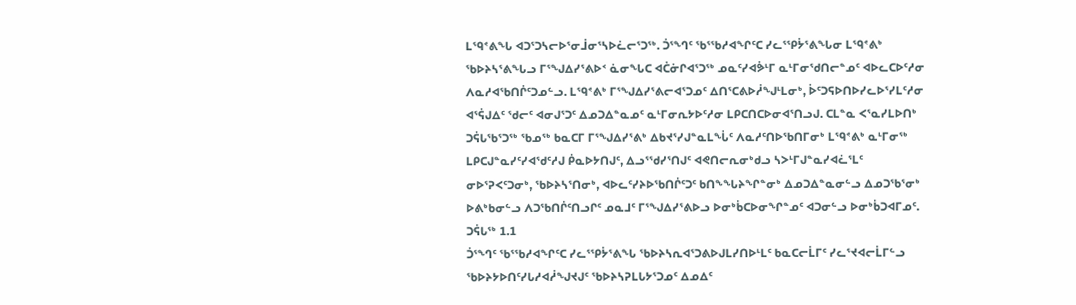ᒪᙯᕝᕕᖓ ᐊᑐᕐᑐᓴᓕᐅᕐᓂᒨᓂᕐᓴᐅᓛᓕᕐᑐᖅ. ᑑᕐᙰᑦ ᖃᕐᖃᓱᐊᖏᑦᑕ ᓯᓚᕐᕿᔮᕐᕕᖓᓂ ᒪᙯᕝᕕᒃ ᖃᐅᔨᓴᕐᕕᖓᓗ ᒥᕐᖑᐃᓯᕐᕕᐅᑉ ᓈᓂᖓᑕ ᐊᑖᓃᒋᐊᕐᑐᖅ ᓄᓇᑦᓯᐊᕘᒻᒥ ᓇᒻᒥᓂᖁᑎᓕᓐᓄᑦ ᐊᐅᓚᑕᐅᑦᓱᓂ ᐱᓇᓱᐊᖃᑎᒌᑦᑐᓄᓪᓗ. ᒪᙯᕝᕕᒃ ᒥᕐᖑᐃᓯᕐᕕᓕᐊᕐᑐᓄᑦ ᐃᑎᕐᑕᕕᐅᓲᖑᒻᒪᓂᒃ, ᐆᑦᑐᕋᐅᑎᐅᓯᓚᐅᕐᓯᒪᑦᓱᓂ ᐊᕐᕌᒍᐃᑦ ᖁᓕᑦ ᐊᓂᒍᕐᑐᑦ ᐃᓄᑐᐃᓐᓇᓄᑦ ᓇᒻᒥᓂᕆᔭᐅᑦᓱᓂ ᒪᑭᑕᑎᑕᐅᓂᐊᕐᑎᓗᒍ. ᑕᒪᓐᓇ ᐸᕐᓇᓯᒪᐅᑎᒃ ᑐᕌᒐᖃᕐᑐᖅ ᖃᓄᖅ ᑲᓇᑕᒥ ᒥᕐᖑᐃᓯᕐᕕᒃ ᐃᑲᔪᕐᓯᒍᓐᓇᒪᖔᑦ ᐱᓇᓱᑦᑎᐅᖃᑎᒥᓂᒃ ᒪᙯᕝᕕᒃ ᓇᒻᒥᓂᖅ ᒪᑭᑕᒍᓐᓇᓯᑦᓯᐊᖁᑦᓱᒍ ᑮᓇᐅᔭᑎᒍᑦ, ᐃᓗᕐᖁᓯᕐᑎᒍᑦ ᐊᕙᑎᓕᕆᓂᒃᑯᓗ ᓴᐳᒻᒥᒍᓐᓇᓯᐊᓛᕐᒪᑦ ᓂᐅᕐᕈᐸᑦᑐᓂᒃ, ᖃᐅᔨᓴᕐᑎᓂᒃ, ᐊᐅᓚᑦᓯᔨᐅᖃᑎᒌᑦᑐᑦ ᑲᑎᖕᖓᔨᖏᓐᓂᒃ ᐃᓄᑐᐃᓐᓇᓂᓪᓗ ᐃᓄᑐᖃᕐᓂᒃ ᐅᕕᒃᑲᓂᓪᓗ ᐱᑐᖃᑎᒌᑦᑎᓗᒋᑦ ᓄᓇᒧᑦ ᒥᕐᖑᐃᓯᕐᕕᐅᓗ ᐅᓂᒃᑳᑕᐅᓂᖏᓐᓄᑦ ᐊᑐᓂᓪᓗ ᐅᓂᒃᑳᑐᐊᒥᓄᑦ.
ᑐᕌᒐᖅ 1.1
ᑑᕐᙰᑦ ᖃᕐᖃᓱᐊᖏᑦᑕ ᓯᓚᕐᕿᔮᕐᕕᖓ ᖃᐅᔨᓴᕆᐊᕐᑐᕕᐅᒍᒪᓯᑎᐅᒻᒪᑦ ᑲᓇᑕᓕᒫᒥᑦ ᓯᓚᕐᔪᐊᓕᒫᒥᓪᓗ ᖃᐅᔨᔭᐅᑎᑦᓯᒐᓱᐊᓲᖑᔪᒍᑦ ᖃᐅᔨᓴᕈᒪᒐᔭᕐᑐᓄᑦ ᐃᓄᐃᑦ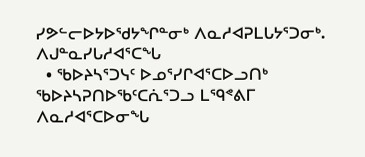ᓯᕗᓪᓕᐅᔭᐅᖁᔭᖏᓐᓂᒃ ᐱᓇᓱᐊᕈᒪᒐᔭᕐᑐᓂᒃ.
ᐱᒍᓐᓇᓯᒐᓱᐊᕐᑕᖓ
  • ᖃᐅᔨᓴᕐᑐᓭᑦ ᐅᓄᕐᓯᒋᐊᕐᑕᐅᓗᑎᒃ ᖃᐅᔨᓴᕈᑎᐅᖃᑦᑕᕇᕐᑐᓗ ᒪᙯᕝᕕᒥ ᐱᓇᓱᐊᕐᑕᐅᓂᖓ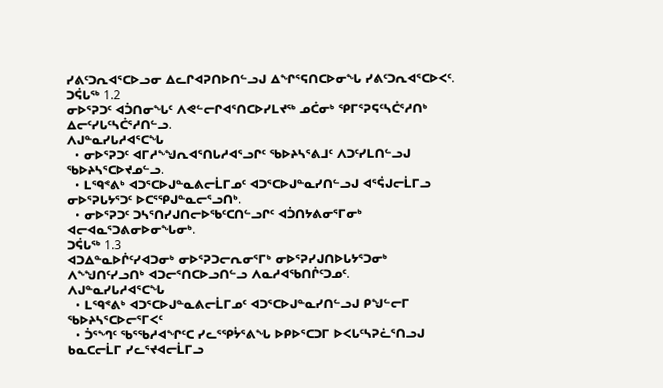ᓯᕕᑦᑐᕆᐊᕐᑕᐅᓗᓂ ᐃᓚᒋᐊᕈᑎᐅᑎᓪᓗᒍ ᐃᖏᕐᕋᑎᑕᐅᓂᖓ ᓯᕕᑦᑐᕆᐊᕐᑕᐅᐸᑦ.
ᑐᕌᒐᖅ 1.2
ᓂᐅᕐᕈᑐᑦ ᐊᑑᑎᓂᖓᑦ ᐱᕙᓪᓕᒋᐊᕐᑎᑕᐅᓯᒪᔪᖅ ᓄᑖᓂᒃ ᕿᒥᕐᕈᕋᑦᓴᑖᕐᓱᑎᒃ ᐃᓕᑦᓯᒐᑦᓴᑖᕐᓱᑎᓪᓗ.
ᐱᒍᓐᓇᓯᒐᓱᐊᕐᑕᖓ
  • ᓂᐅᕐᕈᑐᑦ ᐊᒥᓱᖕᖑᕆᐊᕐᑎᒐᓱᐊᕐᓗᒋᑦ ᖃᐅᔨᓴᕐᕕᒧᑦ ᐱᑐᑦᓯᒪᑎᓪᓗᒍ ᖃᐅᔨᓴᕐᑕᐅᔪᓄᓪᓗ.
  • ᒪᙯᕝᕕᒃ ᐊᑐᕐᑕᐅᒍᓐᓇᕕᓕᒫᒥᓄᑦ ᐊᑐᕐᑕᐅᒍᓐᓇᓯᑎᓪᓗᒍ ᐊᕐᕌᒍᓕᒫᒥᓗ ᓂᐅᕐᕈᒐᔭᕐᑐᑦ ᐅᑕᕐᕿᒍᓐᓇᓕᕐᓗᑎᒃ.
  • ᓂᐅᕐᕈᑐᑦ ᑐᓴᕐᑎᓯᒍᑎᓕᐅᖃᑦᑕᑎᓪᓗᒋᑦ ᐊᑑᑎᔭᕕᓂᕐᒥᓂᒃ ᐊᓕᐊᓇᕐᑐᕕᓂᐅᓂᖓᓂᒃ.
ᑐᕌᒐᖅ 1.3
ᐊᑐᐃᓐᓇᐅᒌᑦᓯᐊᑐᓂᒃ ᓂᐅᕐᕈᑐᓕᕆᓂᕐᒥᒃ ᓂᐅᕐᕈᓯᒍᑎᐅᒐᔭᕐᑐᓂᒃ ᐱᖕᖑᑎᑦᓯᓗᑎᒃ ᐊᑐᓕᕐᑎᑕᐅᓗᑎᓪᓗ ᐱᓇᓱᐊᖃᑎᒌᑦᑐᓄᑦ.
ᐱᒍᓐᓇᓯᒐᓱᐊᕐᑕᖓ
  • ᒪᙯᕝᕕᒃ ᐊᑐᕐᑕᐅᒍᓐᓇᕕᓕᒫᒥᓄᑦ ᐊᑐᕐᑕᐅᒍᓐᓇᓯᑎᓪᓗᒍ ᑭᖑᓪᓕᒥ ᖃᐅᔨᓴᕐᑕᐅᓕᕐᒥᐸᑦ
  • ᑑᕐᙰᑦ ᖃᕐᖃᓱᐊᖏᑦᑕ ᓯᓚᕐᕿᔮᕐᕕᖓ ᐅᑭᐅᕐᑕᑐᒥ ᐅᐸᒐᑦᓴᕈᓛᕐᑎᓗᒍ ᑲᓇᑕᓕᒫᒥ ᓯᓚᕐᔪᐊᓕᒫᒥᓗ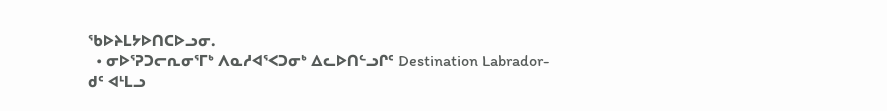ᖃᐅᔨᒪᔭᐅᑎᑕᐅᓗᓂ.
  • ᓂᐅᕐᕈᑐᓕᕆᓂᕐᒥᒃ ᐱᓇᓱᐊᕐᐸᑐᓂᒃ ᐃᓚᐅᑎᓪᓗᒋᑦ Destination Labrador-ᑯᑦ ᐊᒻᒪᓗ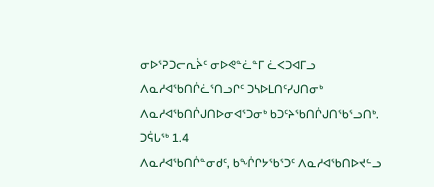ᓂᐅᕐᕈᑐᓕᕆᔩᑦ ᓂᐅᕙᓐᓛᓐᒥ ᓛᐸᑐᐊᒥᓗ ᐱᓇᓱᐊᖃᑎᒌᓛᕐᑎᓗᒋᑦ ᑐᓴᐅᒪᑎᑦᓯᒍᑎᓂᒃ ᐱᓇᓱᐊᖃᑎᒌᒍᑎᐅᓂᐊᕐᑐᓂᒃ ᑲᑐᑦᔨᖃᑎᒌᒍᑎᖃᕐᓗᑎᒃ.
ᑐᕌᒐᖅ 1.4
ᐱᓇᓱᐊᖃᑎᒌᓐᓂᑯᑦ, ᑲᖐᒋᔭᖃᕐᑐᑦ ᐱᓇᓱᐊᖃᑎᐅᔪᓪᓗ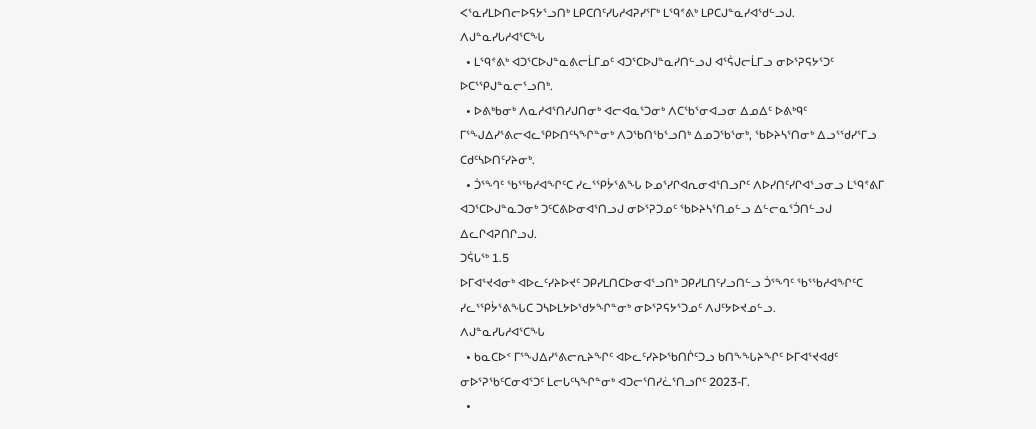ᐸᕐᓇᓯᒪᐅᑎᓕᐅᕋᔭᕐᓗᑎᒃ ᒪᑭᑕᑎᑦᓯᒐᓱᐊᕈᓯᕐᒥᒃ ᒪᙯᕝᕕᒃ ᒪᑭᑕᒍᓐᓇᓯᐊᖁᓪᓗᒍ.
ᐱᒍᓐᓇᓯᒐᓱᐊᕐᑕᖓ
  • ᒪᙯᕝᕕᒃ ᐊᑐᕐᑕᐅᒍᓐᓇᕕᓕᒫᒥᓄᑦ ᐊᑐᕐᑕᐅᒍᓐᓇᓯᑎᓪᓗᒍ ᐊᕐᕌᒍᓕᒫᒥᓗ ᓂᐅᕐᕈᕋᔭᕐᑐᑦ ᐅᑕᕐᕿᒍᓐᓇᓕᕐᓗᑎᒃ.
  • ᐅᕕᒃᑲᓂᒃ ᐱᓇᓱᐊᕐᑎᓯᒍᑎᓂᒃ ᐊᓕᐊᓇᕐᑐᓂᒃ ᐱᑕᖃᕐᓂᐊᓗᓂ ᐃᓄᐃᑦ ᐅᕕᒃᑫᑦ ᒥᕐᖑᐃᓯᕐᕕᓕᐊᓚᕿᐅᑎᑦᓴᖏᓐᓂᒃ ᐱᑐᖃᑎᖃᕐᓗᑎᒃ ᐃᓄᑐᖃᕐᓂᒃ, ᖃᐅᔨᓴᕐᑎᓂᒃ ᐃᓗᕐᖁᓯᕐᒥᓗ ᑕᑯᑦᓴᐅᑎᑦᓯᔨᓂᒃ.
  • ᑑᕐᙰᑦ ᖃᕐᖃᓱᐊᖏᑦᑕ ᓯᓚᕐᕿᔮᕐᕕᖓ ᐅᓄᕐᓯᒋᐊᕆᓂᐊᕐᑎᓗᒋᑦ ᐱᐅᓯᑎᑦᓯᒋᐊᕐᓗᓂᓗ ᒪᙯᕝᕕᒥ ᐊᑐᕐᑕᐅᒍᓐᓇᑐᓂᒃ ᑐᑦᑕᕕᐅᓂᐊᕐᑎᓗᒍ ᓂᐅᕐᕈᑐᓄᑦ ᖃᐅᔨᓴᕐᑎᓄᓪᓗ ᐃᓪᓕᓇᕐᑑᑎᓪᓗᒍ ᐃᓚᒋᐊᕈᑎᒋᓗᒍ.
ᑐᕌᒐᖅ 1.5
ᐅᒥᐊᕐᔪᐊᓂᒃ ᐊᐅᓚᑦᓯᔨᐅᔪᑦ ᑐᑭᓯᒪᑎᑕᐅᓂᐊᕐᓗᑎᒃ ᑐᑭᓯᒪᑎᑦᓯᓗᑎᓪᓗ ᑑᕐᙰᑦ ᖃᕐᖃᓱᐊᖏᑦᑕ ᓯᓚᕐᕿᔮᕐᕕᖓᑕ ᑐᓴᐅᒪᔭᐅᖁᔭᖏᓐᓂᒃ ᓂᐅᕐᕈᕋᔭᕐᑐᓄᑦ ᐱᒍᑦᔭᐅᔪᓄᓪᓗ.
ᐱᒍᓐᓇᓯᒐᓱᐊᕐᑕᖓ
  • ᑲᓇᑕᐅᑉ ᒥᕐᖑᐃᓯᕐᕕᓕᕆᔨᖏᑦ ᐊᐅᓚᑦᓯᔨᐅᖃᑎᒌᑦᑐᓗ ᑲᑎᖕᖓᔨᖏᑦ ᐅᒥᐊᕐᔪᐊᑯᑦ ᓂᐅᕐᕈᖃᑦᑕᓂᐊᕐᑐᑦ ᒪᓕᒐᑦᓴᖏᓐᓂᒃ ᐊᑐᓕᕐᑎᓯᓛᕐᑎᓗᒋᑦ 2023-ᒥ.
  •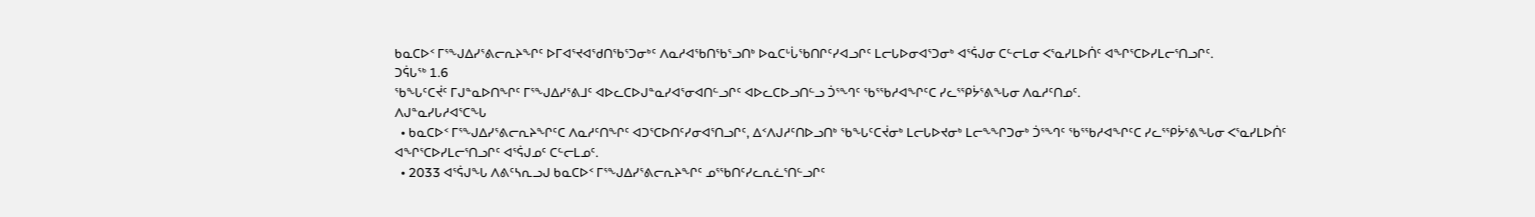ᑲᓇᑕᐅᑉ ᒥᕐᖑᐃᓯᕐᕕᓕᕆᔨᖏᑦ ᐅᒥᐊᕐᔪᐊᖁᑎᖃᕐᑐᓂᒃᑦ ᐱᓇᓱᐊᖃᑎᖃᕐᓗᑎᒃ ᐅᓇᑕᒡᒑᖃᑎᒋᑦᓯᐊᓗᒋᑦ ᒪᓕᒐᐅᓂᐊᕐᑐᓂᒃ ᐊᕐᕌᒍᓂ ᑕᓪᓕᒪᓂ ᐸᕐᓇᓯᒪᐅᑏᑦ ᐊᖏᕐᑕᐅᓯᒪᓕᕐᑎᓗᒋᑦ.
ᑐᕌᒐᖅ 1.6
ᖃᖓᑦᑕᔫᑦ ᒥᒍᓐᓇᐅᑎᖏᑦ ᒥᕐᖑᐃᓯᕐᕕᒧᑦ ᐊᐅᓚᑕᐅᒍᓐᓇᓯᐊᕐᓂᐊᑎᓪᓗᒋᑦ ᐊᐅᓚᑕᐅᓗᑎᓪᓗ ᑑᕐᙰᑦ ᖃᕐᖃᓱᐊᖏᑦᑕ ᓯᓚᕐᕿᔮᕐᕕᖓᓂ ᐱᓇᓱᑦᑎᓄᑦ.
ᐱᒍᓐᓇᓯᒐᓱᐊᕐᑕᖓ
  • ᑲᓇᑕᐅᑉ ᒥᕐᖑᐃᓯᕐᕕᓕᕆᔨᖏᑦᑕ ᐱᓇᓱᑦᑎᖏᑦ ᐊᑐᕐᑕᐅᑎᑦᓯᓂᐊᕐᑎᓗᒋᑦ, ᐃᑉᐱᒍᓱᑦᑎᐅᓗᑎᒃ ᖃᖓᑦᑕᔫᓂᒃ ᒪᓕᒐᐅᔪᓂᒃ ᒪᓕᖕᖏᑐᓂᒃ ᑑᕐᙰᑦ ᖃᕐᖃᓱᐊᖏᑦᑕ ᓯᓚᕐᕿᔮᕐᕕᖓᓂ ᐸᕐᓇᓯᒪᐅᑏᑦ ᐊᖏᕐᑕᐅᓯᒪᓕᕐᑎᓗᒋᑦ ᐊᕐᕌᒍᓄᑦ ᑕᓪᓕᒪᓄᑦ.
  • 2033 ᐊᕐᕌᒍᖓ ᐱᕕᑦᓴᕆᓗᒍ ᑲᓇᑕᐅᑉ ᒥᕐᖑᐃᓯᕐᕕᓕᕆᔨᖏᑦ ᓄᕐᖃᑎᑦᓯᓚᕆᓛᕐᑎᓪᓗᒋᑦ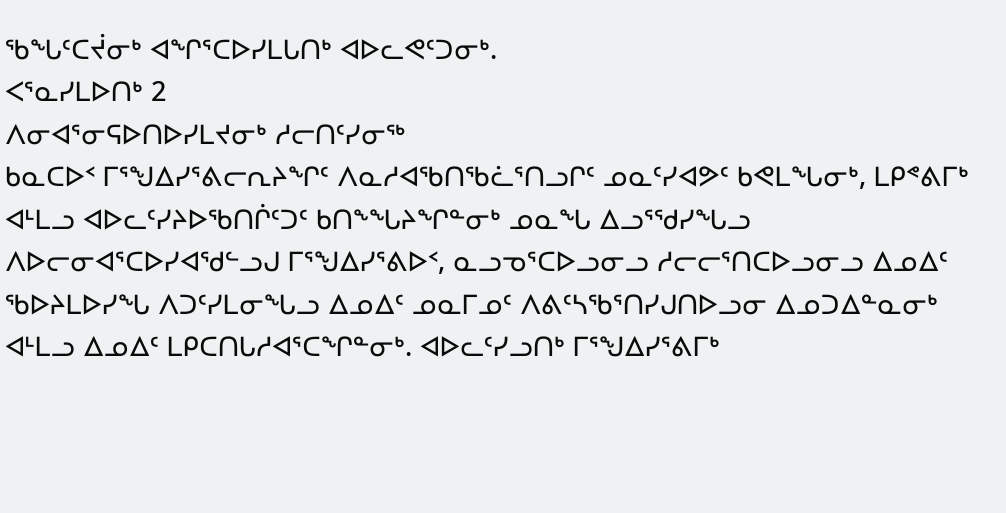ᖃᖓᑦᑕᔫᓂᒃ ᐊᖏᕐᑕᐅᓯᒪᒐᑎᒃ ᐊᐅᓚᕙᑦᑐᓂᒃ.
ᐸᕐᓇᓯᒪᐅᑎᒃ 2
ᐱᓂᐊᕐᓂᕋᐅᑎᐅᓯᒪᔪᓂᒃ ᓱᓕᑎᑦᓯᓂᖅ
ᑲᓇᑕᐅᑉ ᒥᕐᖑᐃᓯᕐᕕᓕᕆᔨᖏᑦ ᐱᓇᓱᐊᖃᑎᖃᓛᕐᑎᓗᒋᑦ ᓄᓇᑦᓯᐊᕗᑦ ᑲᕙᒪᖓᓂᒃ, ᒪᑭᕝᕕᒥᒃ ᐊᒻᒪᓗ ᐊᐅᓚᑦᓯᔨᐅᖃᑎᒌᑦᑐᑦ ᑲᑎᖕᖓᔨᖏᓐᓂᒃ ᓄᓇᖓ ᐃᓗᕐᖁᓯᖓᓗ ᐱᐅᓕᓂᐊᕐᑕᐅᓯᐊᖁᓪᓗᒍ ᒥᕐᖑᐃᓯᕐᕕᐅᑉ, ᓇᓗᓀᕐᑕᐅᓗᓂᓗ ᓱᓕᓕᕐᑎᑕᐅᓗᓂᓗ ᐃᓄᐃᑦ ᖃᐅᔨᒪᐅᓯᖓ ᐱᑐᑦᓯᒪᓂᖓᓗ ᐃᓄᐃᑦ ᓄᓇᒥᓄᑦ ᐱᕕᑦᓴᖃᕐᑎᓯᒍᑎᐅᓗᓂ ᐃᓄᑐᐃᓐᓇᓂᒃ ᐊᒻᒪᓗ ᐃᓄᐃᑦ ᒪᑭᑕᑎᒐᓱᐊᕐᑕᖏᓐᓂᒃ. ᐊᐅᓚᑦᓯᓗᑎᒃ ᒥᕐᖑᐃᓯᕐᕕᒥᒃ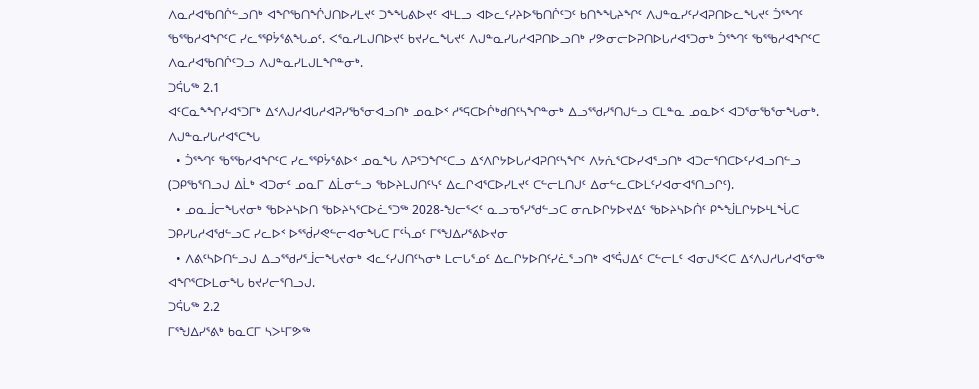ᐱᓇᓱᐊᖃᑎᒌᓪᓗᑎᒃ ᐊᖏᖃᑎᖐᒍᑎᐅᓯᒪᔪᑦ ᑐᖕᖓᕕᐅᔪᑦ ᐊᒻᒪᓗ ᐊᐅᓚᑦᓯᔨᐅᖃᑎᒌᑦᑐᑦ ᑲᑎᖕᖓᔨᖏᑦ ᐱᒍᓐᓇᓯᑦᓯᐊᕈᑎᐅᓚᖓᔪᑦ ᑑᕐᙰᑦ ᖃᕐᖃᓱᐊᖏᑦᑕ ᓯᓚᕐᕿᔮᕐᕕᖓᓄᑦ. ᐸᕐᓇᓯᒪᒍᑎᐅᔪᑦ ᑲᔪᓯᓚᖓᔪᑦ ᐱᒍᓐᓇᓯᒐᓱᐊᕈᑎᐅᓗᑎᒃ ᓯᕗᓂᓕᐅᕈᑎᐅᒐᓱᐊᕐᑐᓂᒃ ᑑᕐᙰᑦ ᖃᕐᖃᓱᐊᖏᑦᑕ ᐱᓇᓱᐊᖃᑎᒌᑦᑐᓗ ᐱᒍᓐᓇᓯᒪᒍᒪᖏᓐᓂᒃ.
ᑐᕌᒐᖅ 2.1
ᐊᑦᑕᓇᖕᖏᓯᐊᕐᑐᒥᒃ ᐃᑉᐱᒍᓱᐊᒐᓱᐊᕈᓯᖃᕐᓂᐊᓗᑎᒃ ᓄᓇᐅᑉ ᓱᕐᕋᑕᐅᒌᒃᑯᑎᑦᓴᖏᓐᓂᒃ ᐃᓗᕐᖁᓯᕐᑎᒍᓪᓗ ᑕᒪᓐᓇ ᓄᓇᐅᑉ ᐊᑐᕐᓂᖃᕐᓂᖓᓂᒃ.
ᐱᒍᓐᓇᓯᒐᓱᐊᕐᑕᖓ
  • ᑑᕐᙰᑦ ᖃᕐᖃᓱᐊᖏᑦᑕ ᓯᓚᕐᕿᔮᕐᕕᐅᑉ ᓄᓇᖓ ᐱᕈᕐᑐᖏᑦᑕᓗ ᐃᑉᐱᒋᔭᐅᒐᓱᐊᕈᑎᑦᓴᖏᑦ ᐱᔭᕇᕐᑕᐅᓯᐊᕐᓗᑎᒃ ᐊᑐᓕᕐᑎᑕᐅᑦᓯᐊᓗᑎᓪᓗ (ᑐᑭᖃᕐᑎᓗᒍ ᐃᒫᒃ ᐊᑐᓂᑦ ᓄᓇᒥ ᐃᒫᓂᓪᓗ ᖃᐅᔨᒪᒍᑎᑦᓭᑦ ᐃᓚᒋᐊᕐᑕᐅᓯᒪᔪᑦ ᑕᓪᓕᒪᑎᒍᑦ ᐃᓂᓪᓚᑕᐅᒪᑦᓯᐊᓂᐊᕐᑎᓗᒋᑦ).
  • ᓄᓇᒨᓕᖓᔪᓂᒃ ᖃᐅᔨᓴᐅᑎ ᖃᐅᔨᓴᕐᑕᐅᓛᕐᑐᖅ 2028-ᖑᓕᕐᐸᑦ ᓇᓗᓀᕐᓯᖁᓪᓗᑕ ᓂᕆᐅᒋᔭᐅᔪᐃᑦ ᖃᐅᔨᓴᐅᑏᑦ ᑭᖕᖒᒪᒋᔭᐅᒻᒪᖔᑕ ᑐᑭᓯᒐᓱᐊᖁᓪᓗᑕ ᓯᓚᐅᑉ ᐅᕐᖂᓯᕙᓪᓕᐊᓂᖓᑕ ᒥᑦᓵᓄᑦ ᒥᕐᖑᐃᓯᕐᕕᐅᔪᓂ
  • ᐱᕕᑦᓴᐅᑎᓪᓗᒍ ᐃᓗᕐᖁᓯᕐᒨᓕᖓᔪᓂᒃ ᐊᓚᑦᓯᒍᑎᑦᓴᓂᒃ ᒪᓕᒐᕐᓄᑦ ᐃᓚᒋᔭᐅᑎᑦᓯᓛᕐᓗᑎᒃ ᐊᕐᕌᒍᐃᑦ ᑕᓪᓕᒪᑦ ᐊᓂᒍᕐᐸᑕ ᐃᑉᐱᒍᓱᒐᓱᐊᕐᓂᖅ ᐊᖏᕐᑕᐅᒪᓂᖓ ᑲᔪᓯᓕᕐᑎᓗᒍ.
ᑐᕌᒐᖅ 2.2
ᒥᕐᖑᐃᓯᕐᕕᒃ ᑲᓇᑕᒥ ᓴᐳᒻᒥᕗᖅ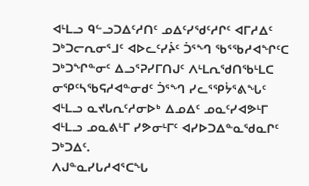ᐊᒻᒪᓗ ᑫᓪᓗᑐᐃᑦᓱᑎᑦ ᓄᐃᑦᓯᖁᑦᓱᒋᑦ ᐊᒥᓱᐃᑦ ᑐᒃᑐᓕᕆᓂᕐᒧᑦ ᐊᐅᓚᑦᓯᔩᑦ ᑑᕐᙰ ᖃᕐᖃᓱᐊᖏᑦᑕ ᑐᒃᑐᖏᓐᓂᑦ ᐃᓗᕐᕈᓯᒥᑎᒍᑦ ᐱᒻᒪᕆᖁᑎᖃᒻᒪᑕ ᓂᕿᑦᓴᖃᕋᓱᐊᓐᓂᑯᑦ ᑑᕐᙰ ᓯᓚᕐᕿᔮᕐᕕᖓᑦ ᐊᒻᒪᓗ ᓇᔪᒐᕆᑦᓱᓂᐅᒃ ᐃᓄᐃᑦ ᓄᓇᑦᓯᐊᕗᒻᒥ ᐊᒻᒪᓗ ᓄᓇᕕᒻᒥ ᓯᕗᓂᒻᒥᑦ ᐊᓯᐅᑐᐃᓐᓇᖁᓇᒋᑦ ᑐᒃᑐᐃᑦ.
ᐱᒍᓐᓇᓯᒐᓱᐊᕐᑕᖓ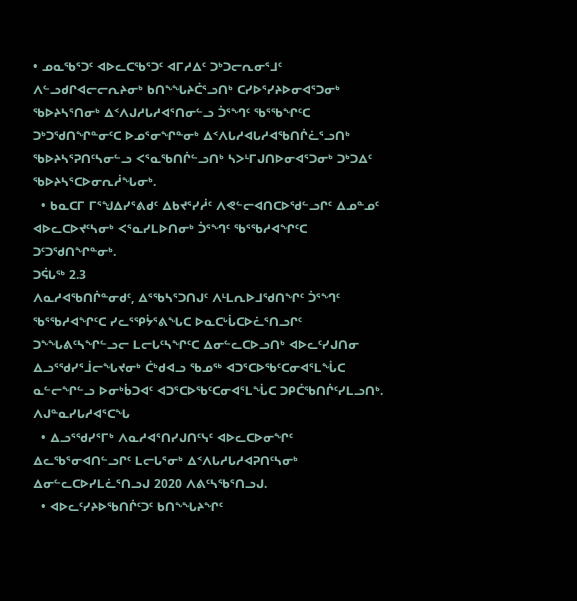• ᓄᓇᖃᕐᑐᑦ ᐊᐅᓚᑕᖃᕐᑐᑦ ᐊᒥᓱᐃᑦ ᑐᒃᑐᓕᕆᓂᕐᒧᑦ ᐱᓪᓗᑯᒋᐊᓕᓕᕆᔨᓂᒃ ᑲᑎᖕᖓᔨᑖᕐᓗᑎᒃ ᑕᓯᐅᕐᓯᔨᐅᓂᐊᕐᑐᓂᒃ ᖃᐅᔨᓴᕐᑎᓂᒃ ᐃᑉᐱᒍᓱᒐᓱᐊᕐᑎᓂᓪᓗ ᑑᕐᙰᑦ ᖃᕐᖃᖏᑦᑕ ᑐᒃᑐᖁᑎᖏᓐᓂᑦᑕ ᐅᓄᕐᓂᖏᓐᓂᒃ ᐃᑉᐱᒐᓱᐊᒐᓱᐊᖃᑎᒌᓛᕐᓗᑎᒃ ᖃᐅᔨᓴᕐᕈᑎᑦᓴᓂᓪᓗ ᐸᕐᓇᖃᑎᒌᓪᓗᑎᒃ ᓴᐳᒻᒥᒍᑎᐅᓂᐊᕐᑐᓂᒃ ᑐᒃᑐᐃᑦ ᖃᐅᔨᓴᕐᑕᐅᓂᕆᓲᖓᓂᒃ.
  • ᑲᓇᑕᒥ ᒥᕐᖑᐃᓯᕐᕕᑯᑦ ᐃᑲᔪᕐᓯᓲᑦ ᐱᕙᓪᓕᐊᑎᑕᐅᖁᓪᓗᒋᑦ ᐃᓄᓐᓄᑦ ᐊᐅᓚᑕᐅᔪᑦᓴᓂᒃ ᐸᕐᓇᓯᒪᐅᑎᓂᒃ ᑑᕐᙰᑦ ᖃᕐᖃᓱᐊᖏᑦᑕ ᑐᑦᑐᖁᑎᖏᓐᓂᒃ.
ᑐᕌᒐᖅ 2.3
ᐱᓇᓱᐊᖃᑎᒌᓐᓂᑯᑦ, ᐃᕐᖃᓴᕐᑐᑎᒍᑦ ᐱᒻᒪᕆᐅᒧᖁᑎᖏᑦ ᑑᕐᙰᑦ ᖃᕐᖃᓱᐊᖏᑦᑕ ᓯᓚᕐᕿᔮᕐᕕᖓᑕ ᐅᓇᑕᒡᒑᑕᐅᓛᕐᑎᓗᒋᑦ ᑐᖕᖓᕕᑦᓴᖏᓪᓗᓕ ᒪᓕᒐᑦᓴᖏᑦᑕ ᐃᓂᓪᓚᑕᐅᓗᑎᒃ ᐊᐅᓚᑦᓯᒍᑎᓂ ᐃᓗᕐᖁᓯᕐᒨᓕᖓᔪᓂᒃ ᑖᒃᑯᐊᓗ ᖃᓄᖅ ᐊᑐᕐᑕᐅᖃᑦᑕᓂᐊᕐᒪᖔᑕ ᓇᓪᓕᖏᓪᓗ ᐅᓂᒃᑳᑐᐊᑦ ᐊᑐᕐᑕᐅᖃᑦᑕᓂᐊᕐᒪᖔᑕ ᑐᑭᑖᖃᑎᒌᑦᓯᒪᓗᑎᒃ.
ᐱᒍᓐᓇᓯᒐᓱᐊᕐᑕᖓ
  • ᐃᓗᕐᖁᓯᕐᒥᒃ ᐱᓇᓱᐊᕐᑎᓯᒍᑎᑦᓭᑦ ᐊᐅᓚᑕᐅᓂᖏᑦ ᐃᓚᖃᕐᓂᐊᑎᓪᓗᒋᑦ ᒪᓕᒐᕐᓂᒃ ᐃᑉᐱᒐᓱᒐᓱᐊᕈᑎᑦᓴᓂᒃ ᐃᓂᓪᓚᑕᐅᓯᒪᓛᕐᑎᓗᒍ 2020 ᐱᕕᑦᓴᖃᕐᑎᓗᒍ.
  • ᐊᐅᓚᑦᓯᔨᐅᖃᑎᒌᑦᑐᑦ ᑲᑎᖕᖓᔨᖏᑦ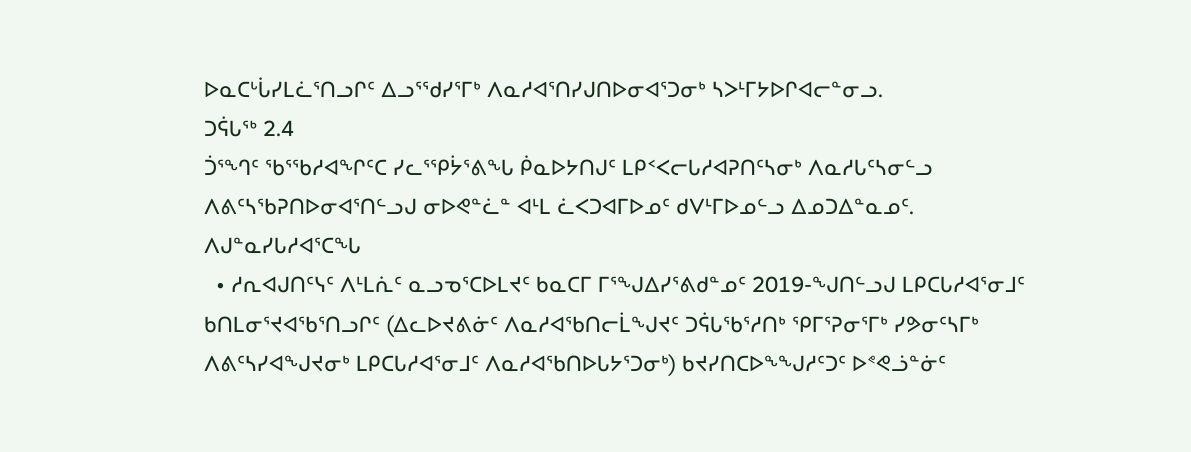ᐅᓇᑕᒡᒑᓯᒪᓛᕐᑎᓗᒋᑦ ᐃᓗᕐᖁᓯᕐᒥᒃ ᐱᓇᓱᐊᕐᑎᓯᒍᑎᐅᓂᐊᕐᑐᓂᒃ ᓴᐳᒻᒥᔭᐅᒋᐊᓕᓐᓂᓗ.
ᑐᕌᒐᖅ 2.4
ᑑᕐᙰᑦ ᖃᕐᖃᓱᐊᖏᑦᑕ ᓯᓚᕐᕿᔮᕐᕕᖓ ᑮᓇᐅᔭᑎᒍᑦ ᒪᑭᑉᐸᓕᒐᓱᐊᕈᑎᑦᓴᓂᒃ ᐱᓇᓱᒐᑦᓴᓂᓪᓗ ᐱᕕᑦᓴᖃᕈᑎᐅᓂᐊᕐᑎᓪᓗᒍ ᓂᐅᕙᓐᓛᓐ ᐊᒻᒪ ᓛᐸᑐᐊᒥᐅᓄᑦ ᑯᐯᒻᒥᐅᓄᓪᓗ ᐃᓄᑐᐃᓐᓇᓄᑦ.
ᐱᒍᓐᓇᓯᒐᓱᐊᕐᑕᖓ
  • ᓱᕆᐊᒍᑎᑦᓭᑦ ᐱᒻᒪᕇᑦ ᓇᓗᓀᕐᑕᐅᒪᔪᑦ ᑲᓇᑕᒥ ᒥᕐᖑᐃᓯᕐᕕᑯᓐᓄᑦ 2019-ᖑᑎᓪᓗᒍ ᒪᑭᑕᒐᓱᐊᕐᓂᒧᑦ ᑲᑎᒪᓂᕐᔪᐊᖃᕐᑎᓗᒋᑦ (ᐃᓚᐅᔪᕕᓃᑦ ᐱᓇᓱᐊᖃᑎᓕᒫᖑᔪᑦ ᑐᕌᒐᖃᕐᓱᑎᒃ ᕿᒥᕐᕈᓂᕐᒥᒃ ᓯᕗᓂᑦᓴᒥᒃ ᐱᕕᑦᓴᓯᐊᖑᔪᓂᒃ ᒪᑭᑕᒐᓱᐊᕐᓂᒧᑦ ᐱᓇᓱᐊᖃᑎᐅᒐᔭᕐᑐᓂᒃ) ᑲᔪᓯᑎᑕᐅᖕᖑᓱᑦᑐᑦ ᐅᕝᕙᓘᓐᓃᑦ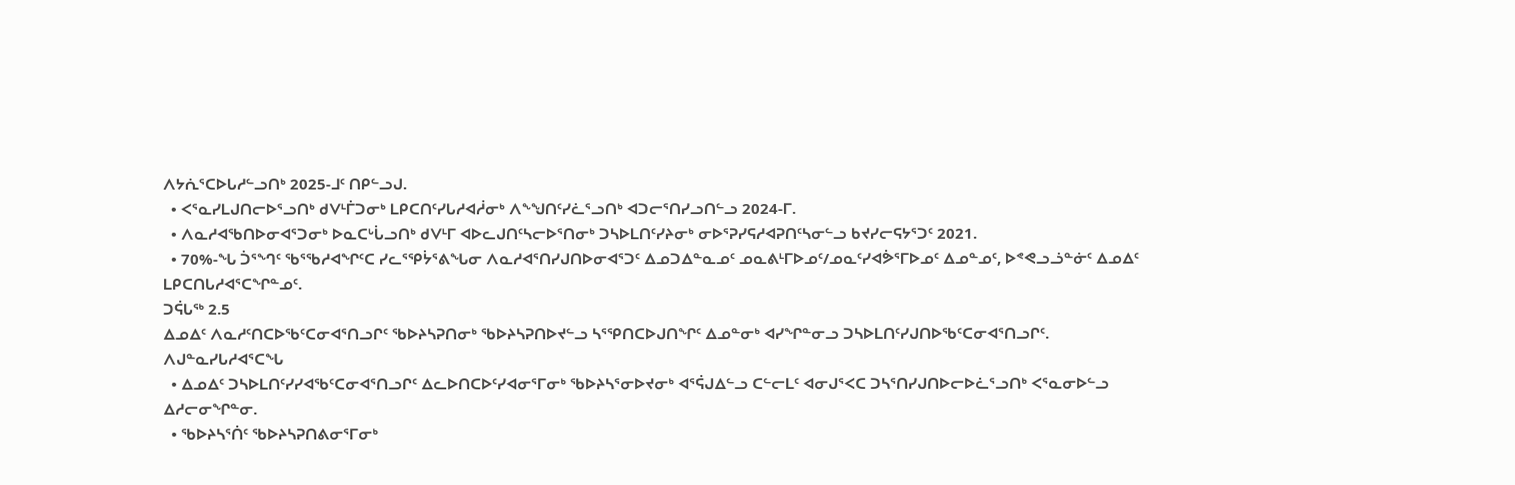ᐱᔭᕇᕐᑕᐅᒐᓱᓪᓗᑎᒃ 2025-ᒧᑦ ᑎᑭᓪᓗᒍ.
  • ᐸᕐᓇᓯᒪᒍᑎᓕᐅᕐᓗᑎᒃ ᑯᐯᒻᒦᑐᓂᒃ ᒪᑭᑕᑎᑦᓯᒐᓱᐊᓲᓂᒃ ᐱᖕᖑᑎᑦᓯᓛᕐᓗᑎᒃ ᐊᑐᓕᕐᑎᓯᓗᑎᓪᓗ 2024-ᒥ.
  • ᐱᓇᓱᐊᖃᑎᐅᓂᐊᕐᑐᓂᒃ ᐅᓇᑕᒡᒑᓗᑎᒃ ᑯᐯᒻᒥ ᐊᐅᓚᒍᑎᑦᓴᓕᐅᕐᑎᓂᒃ ᑐᓴᐅᒪᑎᑦᓯᔨᓂᒃ ᓂᐅᕐᕈᓯᕋᓱᐊᕈᑎᑦᓴᓂᓪᓗ ᑲᔪᓯᓕᕋᔭᕐᑐᑦ 2021.
  • 70%-ᖓ ᑑᕐᙰᑦ ᖃᕐᖃᓱᐊᖏᑦᑕ ᓯᓚᕐᕿᔮᕐᕕᖓᓂ ᐱᓇᓱᐊᕐᑎᓯᒍᑎᐅᓂᐊᕐᑐᑦ ᐃᓄᑐᐃᓐᓇᓄᑦ ᓄᓇᕕᒻᒥᐅᓄᑦ/ᓄᓇᑦᓯᐊᕘᕐᒥᐅᓄᑦ ᐃᓄᓐᓄᑦ, ᐅᕝᕙᓗᓘᓐᓃᑦ ᐃᓄᐃᑦ ᒪᑭᑕᑎᒐᓱᐊᕐᑕᖏᓐᓄᑦ.
ᑐᕌᒐᖅ 2.5
ᐃᓄᐃᑦ ᐱᓇᓱᑦᑎᑕᐅᖃᑦᑕᓂᐊᕐᑎᓗᒋᑦ ᖃᐅᔨᓴᕈᑎᓂᒃ ᖃᐅᔨᓴᕈᑎᐅᔪᓪᓗ ᓴᕐᕿᑎᑕᐅᒍᑎᖏᑦ ᐃᓄᓐᓂᒃ ᐊᓯᖏᓐᓂᓗ ᑐᓴᐅᒪᑎᑦᓯᒍᑎᐅᖃᑦᑕᓂᐊᕐᑎᓗᒋᑦ.
ᐱᒍᓐᓇᓯᒐᓱᐊᕐᑕᖓ
  • ᐃᓄᐃᑦ ᑐᓴᐅᒪᑎᑦᓯᓯᐊᖃᑦᑕᓂᐊᕐᑎᓗᒋᑦ ᐃᓚᐅᑎᑕᐅᑦᓯᐊᓂᕐᒥᓂᒃ ᖃᐅᔨᓴᕐᓂᐅᔪᓂᒃ ᐊᕐᕌᒍᐃᓪᓗ ᑕᓪᓕᒪᑦ ᐊᓂᒍᕐᐸᑕ ᑐᓴᕐᑎᓯᒍᑎᐅᓕᐅᓛᕐᓗᑎᒃ ᐸᕐᓇᓂᐅᓪᓗ ᐃᓱᓕᓂᖏᓐᓂ.
  • ᖃᐅᔨᓴᕐᑏᑦ ᖃᐅᔨᓴᕈᑎᕕᓂᕐᒥᓂᒃ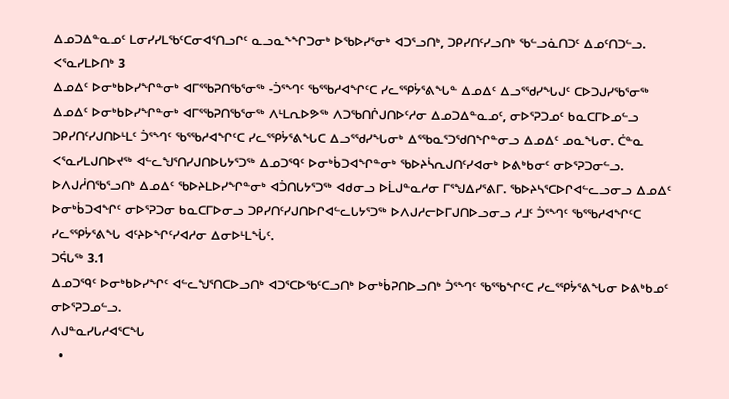ᐃᓄᑐᐃᓐᓇᓄᑦ ᒪᓂᓯᓯᒪᖃᑦᑕᓂᐊᕐᑎᓗᒋᑦ ᓇᓗᓇᖕᖏᑐᓂᒃ ᐅᖃᐅᓯᕐᓂᒃ ᐊᑐᕐᓗᑎᒃ, ᑐᑭᓯᑎᑦᓯᓗᑎᒃ ᖃᓪᓗᓈᑎᑐᑦ ᐃᓄᑦᑎᑐᓪᓗ.
ᐸᕐᓇᓯᒪᐅᑎᒃ 3
ᐃᓄᐃᑦ ᐅᓂᒃᑲᐅᓯᖏᓐᓂᒃ ᐊᒥᕐᖃᕈᑎᖃᕐᓂᖅ -ᑑᕐᙰᑦ ᖃᕐᖃᓱᐊᖏᑦᑕ ᓯᓚᕐᕿᔮᕐᕕᖓᓐ ᐃᓄᐃᑦ ᐃᓗᕐᖁᓯᖓᒍᑦ ᑕᐅᑐᒍᓯᖃᕐᓂᖅ
ᐃᓄᐃᑦ ᐅᓂᒃᑲᐅᓯᖏᓐᓂᒃ ᐊᒥᕐᖃᕈᑎᖃᕐᓂᖅ ᐱᒻᒪᕆᐅᕗᖅ ᐱᑐᖃᑎᒌᒍᑎᐅᑦᓱᓂ ᐃᓄᑐᐃᓐᓇᓄᑦ, ᓂᐅᕐᕈᑐᓄᑦ ᑲᓇᑕᒥᐅᓄᓪᓗ ᑐᑭᓯᑎᑦᓯᒍᑎᐅᒻᒪᑦ ᑑᕐᙰᑦ ᖃᕐᖃᓱᐊᖏᑦᑕ ᓯᓚᕐᕿᔮᕐᕕᖓᑕ ᐃᓗᕐᖁᓯᖓᓂᒃ ᐃᕐᖃᓇᕐᑐᖁᑎᖏᓐᓂᓗ ᐃᓄᐃᑦ ᓄᓇᖓᓂ. ᑖᓐᓇ ᐸᕐᓇᓯᒪᒍᑎᐅᔪᖅ ᐊᓪᓚᖑᕐᑎᓯᒍᑎᐅᒐᔭᕐᑐᖅ ᐃᓄᑐᙯᑦ ᐅᓂᒃᑳᑐᐊᖏᓐᓂᒃ ᖃᐅᔨᓵᕆᒍᑎᑦᓯᐊᓂᒃ ᐅᕕᒃᑲᓂᑦ ᓂᐅᕐᕈᑐᓂᓪᓗ. ᐅᐱᒍᓲᑎᖃᕐᓗᑎᒃ ᐃᓄᐃᑦ ᖃᐅᔨᒪᐅᓯᖏᓐᓂᒃ ᐊᑑᑎᒐᔭᕐᑐᖅ ᐊᑯᓂᓗ ᐅᒫᒍᓐᓇᓱᓂ ᒥᕐᖑᐃᓯᕐᕕᒥ. ᖃᐅᔨᓴᕐᑕᐅᒋᐊᓪᓚᓗᓂᓗ ᐃᓄᐃᑦ ᐅᓂᒃᑳᑐᐊᖏᑦ ᓂᐅᕐᕈᑐᓂ ᑲᓇᑕᒥᐅᓂᓗ ᑐᑭᓯᑎᑦᓯᒍᑎᐅᒋᐊᓪᓚᒐᔭᕐᑐᖅ ᐅᐱᒍᓱᓕᐅᒥᒍᑎᐅᓗᓂᓗ ᓱᒧᑦ ᑑᕐᙰᑦ ᖃᕐᖃᓱᐊᖏᑦᑕ ᓯᓚᕐᕿᔮᕐᕕᖓ ᐊᑦᔨᐅᖏᑦᓯᐊᓱᓂ ᐃᓂᐅᒻᒪᖔᑦ.
ᑐᕌᒐᖅ 3.1
ᐃᓄᑐᙯᑦ ᐅᓂᒃᑲᐅᓯᖏᑦ ᐊᓪᓚᖑᕐᑎᑕᐅᓗᑎᒃ ᐊᑐᕐᑕᐅᖃᑦᑕᓗᑎᒃ ᐅᓂᒃᑳᕈᑎᐅᓗᑎᒃ ᑑᕐᙰᑦ ᖃᕐᖃᖏᑦᑕ ᓯᓚᕐᕿᔮᕐᕕᖓᓂ ᐅᕕᒃᑲᓄᑦ ᓂᐅᕐᕈᑐᓄᓪᓗ.
ᐱᒍᓐᓇᓯᒐᓱᐊᕐᑕᖓ
  •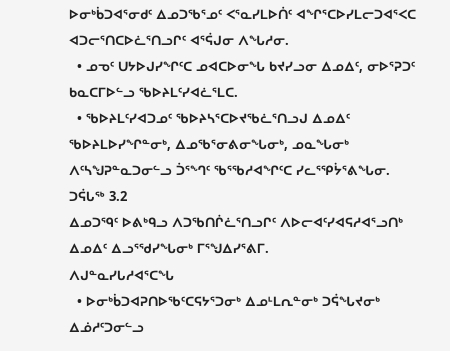ᐅᓂᒃᑳᑐᐊᕐᓂᑯᑦ ᐃᓄᑐᖃᕐᓄᑦ ᐸᕐᓇᓯᒪᐅᑏᑦ ᐊᖏᕐᑕᐅᓯᒪᓕᑐᐊᕐᐸᑕ ᐊᑐᓕᕐᑎᑕᐅᓛᕐᑎᓗᒋᑦ ᐊᕐᕌᒍᓂ ᐱᖓᓱᓂ.
  • ᓄᓀᑦ ᑌᔭᐅᒍᓯᖏᑦᑕ ᓄᐊᑕᐅᓂᖓ ᑲᔪᓯᓗᓂ ᐃᓄᐃᑦ, ᓂᐅᕐᕈᑐᑦ ᑲᓇᑕᒥᐅᓪᓗ ᖃᐅᔨᒪᑦᓯᐊᓛᕐᒪᑕ.
  • ᖃᐅᔨᒪᑦᓯᐊᑐᓄᑦ ᖃᐅᔨᓴᕐᑕᐅᔪᖃᓛᕐᑎᓗᒍ ᐃᓄᐃᑦ ᖃᐅᔨᒪᐅᓯᖏᓐᓂᒃ, ᐃᓄᖃᕐᓂᕕᓂᖓᓂᒃ, ᓄᓇᖓᓂᒃ ᐱᑦᓴᖑᕈᓐᓇᑐᓂᓪᓗ ᑑᕐᙰᑦ ᖃᕐᖃᓱᐊᖏᑦᑕ ᓯᓚᕐᕿᔮᕐᕕᖓᓂ.
ᑐᕌᒐᖅ 3.2
ᐃᓄᑐᙯᑦ ᐅᕕᒃᑫᓗ ᐱᑐᖃᑎᒌᓛᕐᑎᓗᒋᑦ ᐱᐅᓕᐊᑦᓯᐊᕋᓱᐊᕐᓗᑎᒃ ᐃᓄᐃᑦ ᐃᓗᕐᖁᓯᖓᓂᒃ ᒥᕐᖑᐃᓯᕐᕕᒥ.
ᐱᒍᓐᓇᓯᒐᓱᐊᕐᑕᖓ
  • ᐅᓂᒃᑳᑐᐊᕈᑎᐅᖃᑦᑕᕋᔭᕐᑐᓂᒃ ᐃᓄᒻᒪᕆᓐᓂᒃ ᑐᕌᖓᔪᓂᒃ ᐃᓅᓱᑦᑐᓂᓪᓗ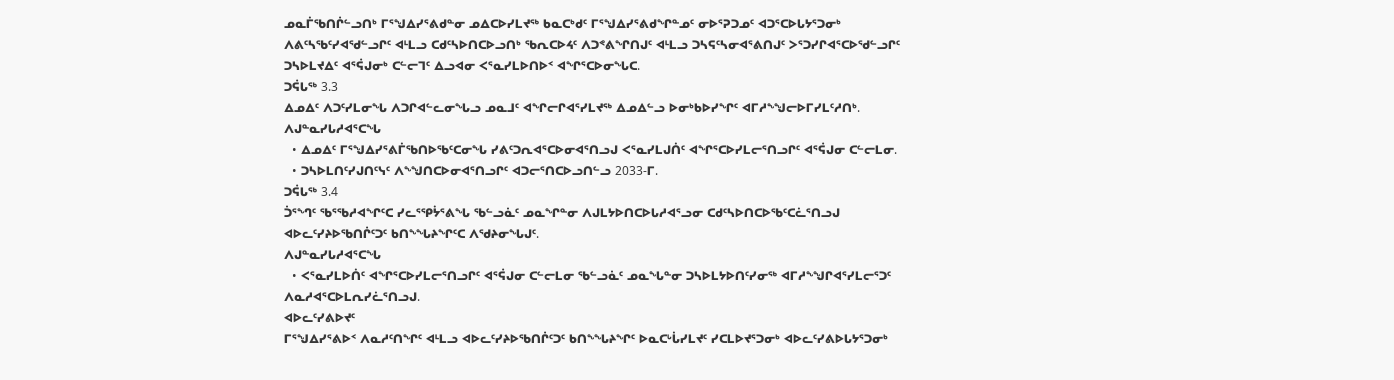ᓄᓇᒦᖃᑎᒌᓪᓗᑎᒃ ᒥᕐᖑᐃᓯᕐᕕᑯᓐᓂ ᓄᐃᑕᐅᓯᒪᔪᖅ ᑲᓇᑕᒃᑯᑦ ᒥᕐᖑᐃᓯᕐᕕᑯᖏᓐᓄᑦ ᓂᐅᕐᕈᑐᓄᑦ ᐊᑐᕐᑕᐅᒐᔭᕐᑐᓂᒃ ᐱᕕᑦᓴᖃᑦᓯᐊᖁᓪᓗᒋᑦ ᐊᒻᒪᓗ ᑕᑯᑦᓴᐅᑎᑕᐅᓗᑎᒃ ᖃᕆᑕᐅᔦᑦ ᐱᑐᕝᕕᖏᑎᒍᑦ ᐊᒻᒪᓗ ᑐᓴᕋᑦᓴᓂᐊᕐᕕᑎᒍᑦ ᐳᕐᑐᓯᒋᐊᕐᑕᐅᖁᓪᓗᒋᑦ ᑐᓴᐅᒪᔪᐃᑦ ᐊᕐᕌᒍᓂᒃ ᑕᓪᓕᒣᑦ ᐃᓗᐊᓂ ᐸᕐᓇᓯᒪᐅᑎᐅᑉ ᐊᖏᕐᑕᐅᓂᖓᑕ.
ᑐᕌᒐᖅ 3.3
ᐃᓄᐃᑦ ᐱᑐᑦᓯᒪᓂᖓ ᐱᑐᒋᐊᓪᓚᓂᖓᓗ ᓄᓇᒧᑦ ᐊᖏᓕᒋᐊᕐᓯᒪᔪᖅ ᐃᓄᐃᓪᓗ ᐅᓂᒃᑲᐅᓯᖏᑦ ᐊᒥᓱᖕᖑᓕᐅᒥᓯᒪᑦᓱᑎᒃ.
ᐱᒍᓐᓇᓯᒐᓱᐊᕐᑕᖓ
  • ᐃᓄᐃᑦ ᒥᕐᖑᐃᓯᕐᕕᒦᖃᑎᐅᖃᑦᑕᓂᖓ ᓯᕕᑦᑐᕆᐊᕐᑕᐅᓂᐊᕐᑎᓗᒍ ᐸᕐᓇᓯᒪᒍᑏᑦ ᐊᖏᕐᑕᐅᓯᒪᓕᕐᑎᓗᒋᑦ ᐊᕐᕌᒍᓂ ᑕᓪᓕᒪᓂ.
  • ᑐᓴᐅᒪᑎᑦᓯᒍᑎᑦᓭᑦ ᐱᖕᖑᑎᑕᐅᓂᐊᕐᑎᓗᒋᑦ ᐊᑐᓕᕐᑎᑕᐅᓗᑎᓪᓗ 2033-ᒥ.
ᑐᕌᒐᖅ 3.4
ᑑᕐᙰᑦ ᖃᕐᖃᓱᐊᖏᑦᑕ ᓯᓚᕐᕿᔮᕐᕕᖓ ᖃᓪᓗᓈᑦ ᓄᓇᖏᓐᓂ ᐱᒍᒪᔭᐅᑎᑕᐅᒐᓱᐊᕐᓗᓂ ᑕᑯᑦᓴᐅᑎᑕᐅᖃᑦᑕᓛᕐᑎᓗᒍ ᐊᐅᓚᑦᓯᔨᐅᖃᑎᒌᑦᑐᑦ ᑲᑎᖕᖓᔨᖏᑦᑕ ᐱᖁᔨᓂᖓᒍᑦ.
ᐱᒍᓐᓇᓯᒐᓱᐊᕐᑕᖓ
  • ᐸᕐᓇᓯᒪᐅᑏᑦ ᐊᖏᕐᑕᐅᓯᒪᓕᕐᑎᓗᒋᑦ ᐊᕐᕌᒍᓂ ᑕᓪᓕᒪᓂ ᖃᓪᓗᓈᑦ ᓄᓇᖓᓐᓂ ᑐᓴᐅᒪᔭᐅᑎᑦᓯᓂᖅ ᐊᒥᓱᖕᖑᒋᐊᕐᓯᒪᓕᕐᑐᑦ ᐱᓇᓱᐊᕐᑕᐅᒪᕆᓯᓛᕐᑎᓗᒍ.
ᐊᐅᓚᑦᓯᕕᐅᔪᑦ
ᒥᕐᖑᐃᓯᕐᕕᐅᑉ ᐱᓇᓱᑦᑎᖏᑦ ᐊᒻᒪᓗ ᐊᐅᓚᑦᓯᔨᐅᖃᑎᒌᑦᑐᑦ ᑲᑎᖕᖓᔨᖏᑦ ᐅᓇᑕᒡᒑᓯᒪᔪᑦ ᓯᑕᒪᐅᔪᕐᑐᓂᒃ ᐊᐅᓚᑦᓯᕕᐅᒐᔭᕐᑐᓂᒃ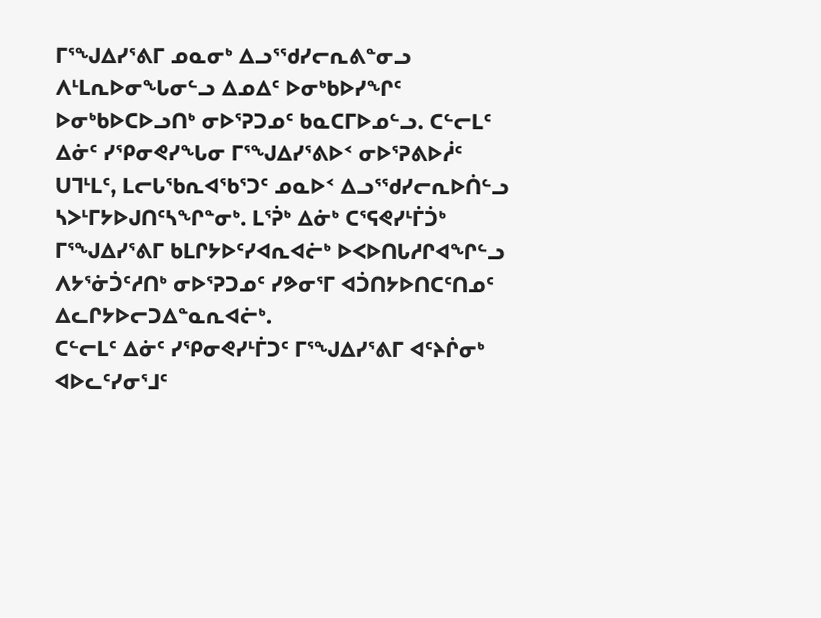ᒥᕐᖑᐃᓯᕐᕕᒥ ᓄᓇᓂᒃ ᐃᓗᕐᖁᓯᓕᕆᕕᓐᓂᓗ ᐱᒻᒪᕆᐅᓂᖓᓂᓪᓗ ᐃᓄᐃᑦ ᐅᓂᒃᑲᐅᓯᖏᑦ ᐅᓂᒃᑲᐅᑕᐅᓗᑎᒃ ᓂᐅᕐᕈᑐᓄᑦ ᑲᓇᑕᒥᐅᓄᓪᓗ. ᑕᓪᓕᒪᑦ ᐃᓃᑦ ᓯᕿᓂᕙᓯᖓᓂ ᒥᕐᖑᐃᓯᕐᕕᐅᑉ ᓂᐅᕐᕈᕕᐅᓲᑦ ᑌᒣᒻᒪᑦ, ᒪᓕᒐᖃᕆᐊᖃᕐᑐᑦ ᓄᓇᐅᑉ ᐃᓗᕐᖁᓯᓕᕆᐅᑏᓪᓗ ᓴᐳᒻᒥᔭᐅᒍᑎᑦᓴᖏᓐᓂᒃ. ᒪᕐᕉᒃ ᐃᓃᒃ ᑕᕐᕋᕙᓯᒻᒦᑑᒃ ᒥᕐᖑᐃᓯᕐᕕᒥ ᑲᒪᒋᔭᐅᑦᓯᐊᕆᐊᓖᒃ ᐅᐸᐅᑎᒐᓱᒋᐊᖏᓪᓗ ᐱᔭᕐᓃᑑᑦᓱᑎᒃ ᓂᐅᕐᕈᑐᓄᑦ ᓯᕗᓂᕐᒥ ᐊᑑᑎᔭᐅᑎᑕᑦᑎᓄᑦ ᐃᓚᒋᔭᐅᓕᑐᐃᓐᓇᕆᐊᓖᒃ.
ᑕᓪᓕᒪᑦ ᐃᓃᑦ ᓯᕿᓂᕙᓯᒻᒦᑐᑦ ᒥᕐᖑᐃᓯᕐᕕᒥ ᐊᑦᔨᒌᓂᒃ ᐊᐅᓚᑦᓯᓂᕐᒧᑦ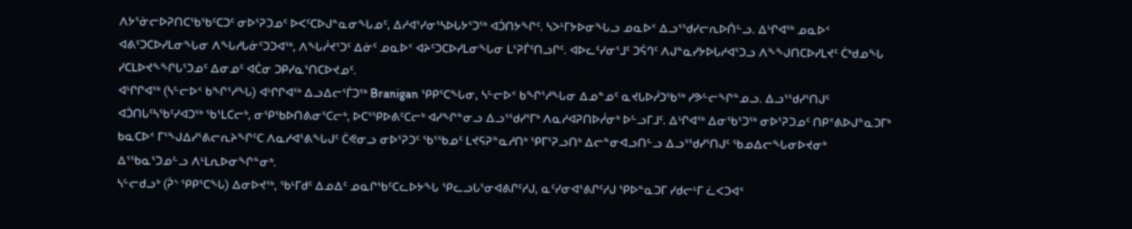ᐱᔭᕐᓃᓕᐅᕈᑎᑕᖃᖃᑦᑕᑐᑦ ᓂᐅᕐᕈᑐᓄᑦ ᐅᐸᑦᑕᐅᒍᓐᓇᓂᖓᓄᑦ, ᐃᓱᐊᕐᓯᓂᕐᓴᐅᒐᔭᕐᑐᖅ ᐊᑑᑎᔭᖏᑦ. ᓴᐳᒻᒥᔭᐅᓂᖓᓗ ᓄᓇᐅᑉ ᐃᓗᕐᖁᓯᓕᕆᐅᑏᓪᓗ. ᐃᒡᒋᐊᖅ ᓄᓇᐅᑉ ᐊᕕᑦᑐᑕᐅᓯᒪᓂᖓᓂ ᐱᖓᓱᒐᓃᑦᑐᑐᐊᖅ, ᐱᖓᓲᔪᕐᑐᑦ ᐃᓃᑦ ᓄᓇᐅᑉ ᐊᔨᑦᑐᑕᐅᓯᒪᓂᖓᓂ ᒪᕐᕈᒦᑦᑎᓗᒋᑦ. ᐊᐅᓚᑦᓯᓂᕐᒧᑦ ᑐᕌᒉᑦ ᐱᒍᓐᓇᓯᔭᐅᒐᓱᐊᕐᑐᓗ ᐱᖕᖑᑎᑕᐅᓯᒪᔪᑦ ᑖᒃᑯᓄᖓ ᓯᑕᒪᐅᔪᖕᖏᒐᕐᑐᓄᑦ ᐃᓂᓄᑦ ᐊᑖᓂ ᑐᑭᓯᓇᕐᑎᑕᐅᔪᓄᑦ.
ᐊᒡᒋᒋᐊᖅ (ᓴᓪᓕᐅᑉ ᑲᖏᕐᓱᖓ) ᐊᒡᒋᒋᐊᖅ ᐃᓗᐃᓕᕐᒦᑐᖅ Branigan ᕿᑭᕐᑕᖓᓂ, ᓴᓪᓕᐅᑉ ᑲᖏᕐᓱᖓᓂ ᐃᓄᓐᓄᑦ ᓇᔪᒐᐅᓲᑐᖃᖅ ᓯᕗᓪᓕᖏᓐᓄᓗ. ᐃᓗᕐᖁᓯᕐᑎᒍᑦ ᐊᑑᑎᒐᑦᓴᖃᑦᓯᐊᑐᖅ ᖃᕐᒪᑕᓕᒃ, ᓂᕿᖃᐅᑎᕕᓂᕐᑕᓕᒃ, ᐅᑕᕐᕿᐅᕕᑦᑕᓕᒃ ᐊᓯᖏᓐᓂᓗ ᐃᓗᕐᖁᓯᕐᒥᒃ ᐱᓇᓱᐊᕈᑎᐅᓲᓂᒃ ᐅᓪᓗᒥᒧᑦ. ᐃᒡᒋᐊᖅ ᐃᓂᖃᕐᑐᖅ ᓂᐅᕐᕈᑐᓄᑦ ᑎᑭᕝᕕᐅᒍᓐᓇᑐᒥᒃ ᑲᓇᑕᐅᑉ ᒥᕐᖑᐃᓯᕐᕕᓕᕆᔨᖏᑦᑕ ᐱᓇᓱᐊᕐᕕᖓᒍᑦ ᑖᕙᓂᓗ ᓂᐅᕐᕈᑐᑦ ᖃᕐᖃᓄᑦ ᒪᔪᕋᕈᓐᓇᓱᑎᒃ ᕿᒥᕐᕈᓗᑎᒃ ᐃᓕᓐᓂᐊᓗᑎᓪᓗ ᐃᓗᕐᖁᓯᕐᑎᒍᑦ ᖃᓄᐃᓕᖓᓂᐅᔪᓂᒃ ᐃᕐᖃᓇᕐᑐᓄᓪᓗ ᐱᒻᒪᕆᐅᓂᖏᓐᓂᒃ.
ᓴᓪᓕᑯᓗᒃ (ᕉᔅ ᕿᑭᕐᑕᖓ) ᐃᓂᐅᔪᖅ, ᖃᒻᒥᑯᑦ ᐃᓄᐃᑦ ᓄᓇᒋᖃᑦᑕᓚᐅᔭᖓ ᕿᓚᓗᒐᕐᓂᐊᕕᒋᑦᓱᒍ, ᓇᑦᓯᓂᐊᕐᕕᒋᑦᓱᒍ ᕿᐅᓐᓇᑐᒥ ᓯᑯᓕᒻᒥ ᓛᐸᑐᐊᑉ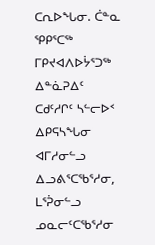ᑕᕆᐅᖓᓂ. ᑖᓐᓇ ᕿᑭᕐᑕᖅ ᒥᑭᔪᐊᐱᐅᔮᕐᑐᖅ ᐃᓐᓈᕈᐃᑦ ᑕᑯᑦᓱᒋᑦ ᓴᓪᓕᐅᑉ ᐃᑭᕋᓴᖓᓂ ᐊᒥᓱᓂᓪᓗ ᐃᓗᕕᕐᑕᖃᕐᓱᓂ, ᒪᕐᕉᓂᓪᓗ ᓄᓇᓕᑦᑕᖃᕐᓱᓂ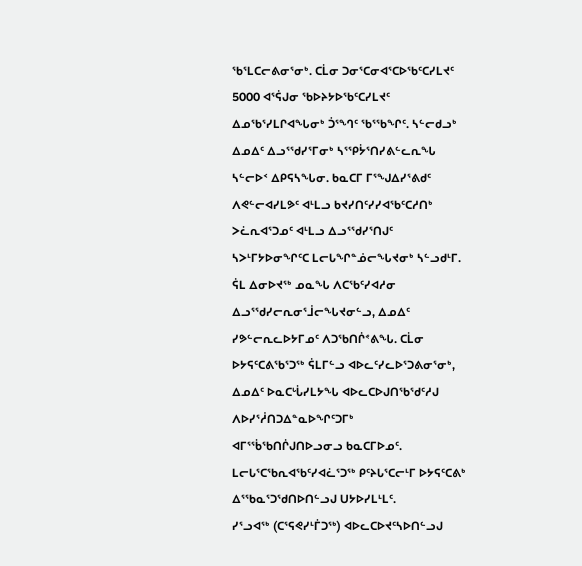ᖃᕐᒪᑕᓕᕕᓂᕐᓂᒃ. ᑕᒫᓂ ᑐᓂᕐᑕᓂᐊᕐᑕᐅᖃᑦᑕᓯᒪᔪᑦ 5000 ᐊᕐᕌᒍᓂ ᖃᐅᔨᔭᐅᖃᑦᑕᓯᒪᔪᑦ ᐃᓄᖃᕐᓯᒪᒋᐊᖓᓂᒃ ᑑᕐᙰᑦ ᖃᕐᖃᖏᑦ. ᓴᓪᓕᑯᓗᒃ ᐃᓄᐃᑦ ᐃᓗᕐᖁᓯᕐᒥᓂᒃ ᓴᕐᕿᔮᕐᑎᓯᕕᓪᓚᕆᖓ ᓴᓪᓕᐅᑉ ᐃᑭᕋᓴᖓᓂ. ᑲᓇᑕᒥ ᒥᕐᖑᐃᓯᕐᕕᑯᑦ ᐱᕙᓪᓕᐊᓯᒪᕗᑦ ᐊᒻᒪᓗ ᑲᔪᓯᑎᑦᓯᓯᐊᖃᑦᑕᓱᑎᒃ ᐳᓛᕆᐊᕐᑐᓄᑦ ᐊᒻᒪᓗ ᐃᓗᕐᖁᓯᕐᑎᒍᑦ ᓴᐳᒻᒥᔭᐅᓂᖏᑦᑕ ᒪᓕᒐᖏᓐᓅᓕᖓᔪᓂᒃ ᓴᓪᓗᑯᒻᒥ.
ᕌᒪ ᐃᓂᐅᔪᖅ ᓄᓇᖓ ᐱᑕᖃᑦᓯᐊᓱᓂ ᐃᓗᕐᖁᓯᓕᕆᓂᕐᒨᓕᖓᔪᓂᓪᓗ, ᐃᓄᐃᑦ ᓯᕗᓪᓕᕆᓚᐅᔭᒥᓄᑦ ᐱᑐᖃᑎᒌᕝᕕᖓ. ᑕᒫᓂ ᐅᔭᕋᑦᑕᕕᖃᕐᑐᖅ ᕌᒪᒥᓪᓗ ᐊᐅᓚᑦᓯᓚᐅᕐᑐᕕᓂᕐᓂᒃ, ᐃᓄᐃᑦ ᐅᓇᑕᒡᒑᓯᒪᔭᖓ ᐊᐅᓚᑕᐅᒍᑎᖃᖁᑦᓱᒍ ᐱᐅᓯᕐᓲᑎᑐᐃᓐᓇᐅᖏᑦᑐᒥᒃ ᐊᒥᕐᖄᖃᑎᒌᒍᑎᐅᓗᓂᓗ ᑲᓇᑕᒥᐅᓄᑦ. ᒪᓕᒐᕐᑕᖃᕆᐊᖃᑦᓯᐊᓛᕐᑐᖅ ᑭᑦᔨᒐᕐᑕᓕᒻᒥ ᐅᔭᕋᑦᑕᕕᒃ ᐃᕐᖃᓇᕐᑐᖁᑎᐅᑎᓪᓗᒍ ᑌᔭᐅᓯᒪᒻᒪᑦ.
ᓯᕐᓗᐊᖅ (ᑕᕐᕋᕙᓯᒻᒦᑐᖅ) ᐊᐅᓚᑕᐅᔪᑦᓴᐅᑎᓪᓗᒍ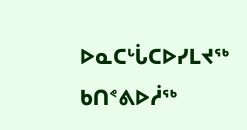ᐅᓇᑕᒡᒑᑕᐅᓯᒪᔪᖅ ᑲᑎᕝᕕᐅᓲᖅ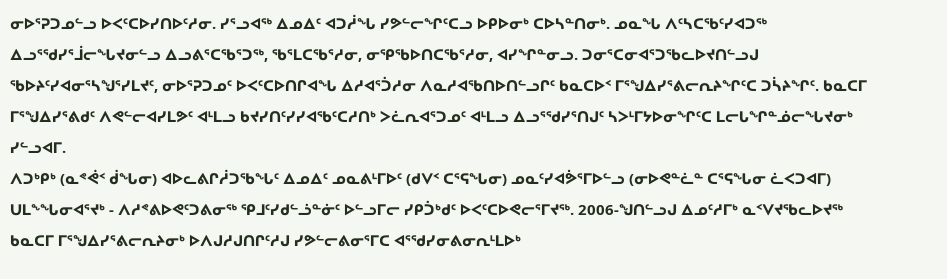ᓂᐅᕐᕈᑐᓄᓪᓗ ᐅᐸᑦᑕᐅᓯᑎᐅᑦᓱᓂ. ᓯᕐᓗᐊᖅ ᐃᓄᐃᑦ ᐊᑐᓲᖓ ᓯᕗᓪᓕᖏᑦᑕᓗ ᐅᑭᐅᓂᒃ ᑕᐅᓴᓐᑎᓂᒃ. ᓄᓇᖓ ᐱᑦᓴᑕᖃᑦᓯᐊᑐᖅ ᐃᓗᕐᖁᓯᕐᒨᓕᖓᔪᓂᓪᓗ ᐃᓗᕕᕐᑕᖃᕐᑐᖅ, ᖃᕐᒪᑕᖃᕐᓱᓂ, ᓂᕿᖃᐅᑎᑕᖃᕐᓱᓂ, ᐊᓯᖏᓐᓂᓗ. ᑐᓂᕐᑕᓂᐊᕐᑐᖃᓚᐅᔪᑎᓪᓗᒍ ᖃᐅᔨᑦᓯᐊᓂᕐᓴᖑᕐᓯᒪᔪᑦ, ᓂᐅᕐᕈᑐᓄᑦ ᐅᐸᑦᑕᐅᑎᒋᐊᖓ ᐃᓱᐊᕐᑑᓱᓂ ᐱᓇᓱᐊᖃᑎᐅᑎᓪᓗᒋᑦ ᑲᓇᑕᐅᑉ ᒥᕐᖑᐃᓯᕐᕕᓕᕆᔨᖏᑦᑕ ᑐᓵᔨᖏᑦ. ᑲᓇᑕᒥ ᒥᕐᖑᐃᓯᕐᕕᑯᑦ ᐱᕙᓪᓕᐊᓯᒪᕗᑦ ᐊᒻᒪᓗ ᑲᔪᓯᑎᑦᓯᓯᐊᖃᑦᑕᓱᑎᒃ ᐳᓛᕆᐊᕐᑐᓄᑦ ᐊᒻᒪᓗ ᐃᓗᕐᖁᓯᕐᑎᒍᑦ ᓴᐳᒻᒥᔭᐅᓂᖏᑦᑕ ᒪᓕᒐᖏᓐᓅᓕᖓᔪᓂᒃ ᓯᓪᓗᐊᒥ.
ᐱᑐᒃᑭᒃ (ᓇᕝᕚᑉ ᑰᖓᓂ) ᐊᐅᓚᕕᒋᓲᑐᖃᖓᑦ ᐃᓄᐃᑦ ᓄᓇᕕᒻᒥᐅᑦ (ᑯᐯᑉ ᑕᕐᕋᖓᓂ) ᓄᓇᑦᓯᐊᕘᕐᒥᐅᓪᓗ (ᓂᐅᕙᓐᓛᓐ ᑕᕐᕋᖓᓂ ᓛᐸᑐᐊᒥ) ᑌᒪᖕᖓᓂᐊᕐᔪᒃ - ᐱᓱᕝᕕᐅᕙᑦᑐᕕᓂᖅ ᕿᒧᑦᓯᑯᓪᓘᓐᓃᑦ ᐅᓪᓗᒥᓕ ᓯᑭᑑᒃᑯᑦ ᐅᐸᑦᑕᐅᕙᓕᕐᒥᔪᖅ. 2006-ᖑᑎᓪᓗᒍ ᐃᓄᑦᓱᒥᒃ ᓇᑉᐯᔪᖃᓚᐅᔪᖅ ᑲᓇᑕᒥ ᒥᕐᖑᐃᓯᕐᕕᓕᕆᔨᓂᒃ ᐅᐱᒍᓱᒍᑎᒋᑦᓱᒍ ᓯᕗᓪᓕᕕᓂᕐᒥᑕ ᐊᕐᖁᓯᓂᕕᓂᕆᒻᒪᐅᒃ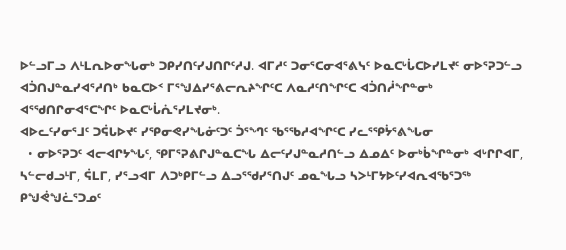ᐅᓪᓗᒥᓗ ᐱᒻᒪᕆᐅᓂᖓᓂᒃ ᑐᑭᓯᑎᑦᓯᒍᑎᒋᑦᓱᒍ. ᐊᒥᓱᑦ ᑐᓂᕐᑕᓂᐊᕐᕕᓭᑦ ᐅᓇᑕᒡᒑᑕᐅᓯᒪᔪᑦ ᓂᐅᕐᕈᑐᓪᓗ ᐊᑑᑎᒍᓐᓇᓯᐊᕐᓱᑎᒃ ᑲᓇᑕᐅᑉ ᒥᕐᖑᐃᓯᕐᕕᓕᕆᔨᖏᑦᑕ ᐱᓇᓱᑦᑎᖏᑦᑕ ᐊᑑᑎᓲᖏᓐᓂᒃ ᐊᕐᖁᑎᒋᓂᐊᕐᑕᖏᑦ ᐅᓇᑕᒡᒑᕇᕐᓯᒪᔪᓂᒃ.
ᐊᐅᓚᑦᓯᓂᕐᒧᑦ ᑐᕌᒐᐅᔪᑦ ᓯᕿᓂᕙᓯᖓᓃᑦᑐᑦ ᑑᕐᙰᑦ ᖃᕐᖃᓱᐊᖏᑦᑕ ᓯᓚᕐᕿᔮᕐᕕᖓᓂ
  • ᓂᐅᕐᕈᑐᑦ ᐊᓕᐊᒋᔭᖓᑦ, ᕿᒥᕐᕈᕕᒋᒍᓐᓇᑕᖓ ᐃᓕᑦᓯᒍᓐᓇᓱᑎᓪᓗ ᐃᓄᐃᑦ ᐅᓂᒃᑳᖏᓐᓂᒃ ᐊᒡᒋᒋᐊᒥ, ᓴᓪᓕᑯᓗᒻᒥ, ᕌᒪᒥ, ᓯᕐᓗᐊᒥ ᐱᑐᒃᑭᒥᓪᓗ ᐃᓗᕐᖁᓯᕐᑎᒍᑦ ᓄᓇᖓᓗ ᓴᐳᒻᒥᔭᐅᑦᓯᐊᕆᐊᖃᕐᑐᖅ ᑭᖑᕚᖑᓛᕐᑐᓄᑦ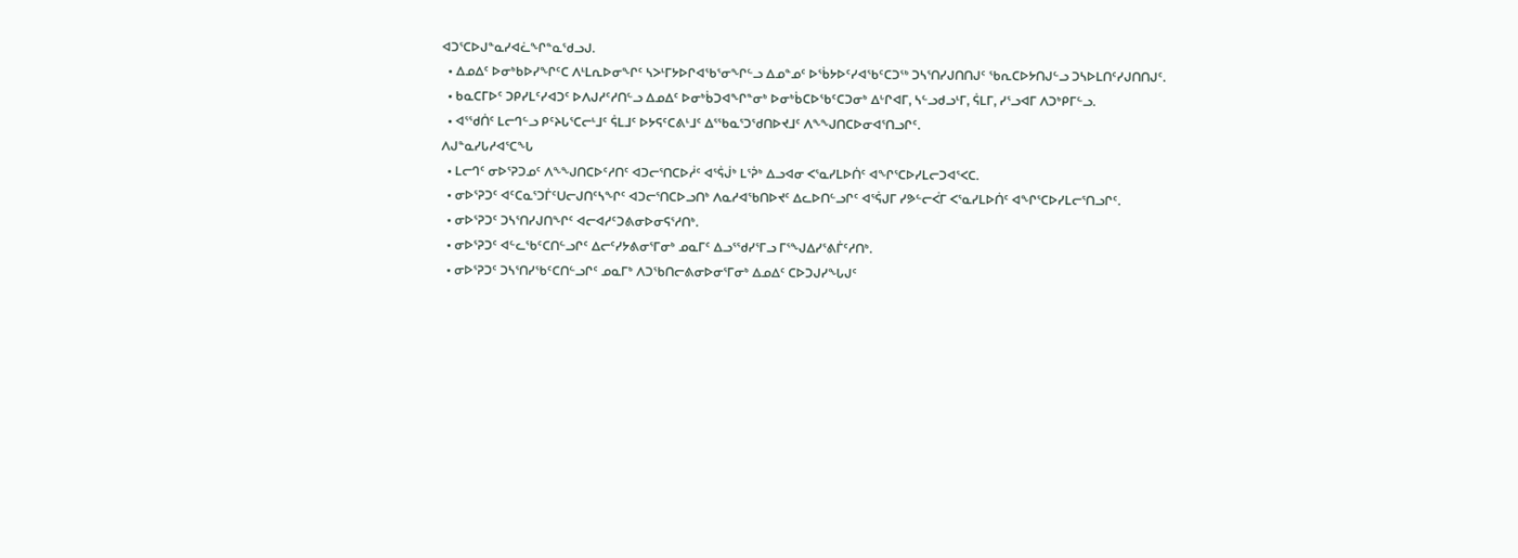ᐊᑐᕐᑕᐅᒍᓐᓇᓯᐊᓛᖏᓐᓇᖁᓗᒍ.
  • ᐃᓄᐃᑦ ᐅᓂᒃᑲᐅᓯᖏᑦᑕ ᐱᒻᒪᕆᐅᓂᖏᑦ ᓴᐳᒻᒥᔭᐅᒋᐊᖃᕐᓂᖏᓪᓗ ᐃᓄᓐᓄᑦ ᐅᖄᔭᐅᑦᓯᐊᖃᑦᑕᑐᖅ ᑐᓴᕐᑎᓯᒍᑎᑎᒍᑦ ᖃᕆᑕᐅᔭᑎᒍᓪᓗ ᑐᓴᐅᒪᑎᑦᓯᒍᑎᑎᒍᑦ.
  • ᑲᓇᑕᒥᐅᑦ ᑐᑭᓯᒪᑦᓯᐊᑐᑦ ᐅᐱᒍᓱᑦᓱᑎᓪᓗ ᐃᓄᐃᑦ ᐅᓂᒃᑳᑐᐊᖏᓐᓂᒃ ᐅᓂᒃᑳᑕᐅᖃᑦᑕᑐᓂᒃ ᐃᒡᒋᐊᒥ, ᓴᓪᓗᑯᓗᒻᒥ, ᕌᒪᒥ, ᓯᕐᓗᐊᒥ ᐱᑐᒃᑭᒥᓪᓗ.
  • ᐊᕐᖁᑏᑦ ᒪᓕᒉᓪᓗ ᑭᑦᔨᒐᕐᑕᓕᒻᒧᑦ ᕌᒪᒧᑦ ᐅᔭᕋᑦᑕᕕᒻᒧᑦ ᐃᕐᖃᓇᕐᑐᖁᑎᐅᔪᒧᑦ ᐱᖕᖑᑎᑕᐅᓂᐊᕐᑎᓗᒋᑦ.
ᐱᒍᓐᓇᓯᒐᓱᐊᕐᑕᖓ
  • ᒪᓕᒉᑦ ᓂᐅᕐᕈᑐᓄᑦ ᐱᖕᖑᑎᑕᐅᑦᓱᑎᑦ ᐊᑐᓕᕐᑎᑕᐅᓲᑦ ᐊᕐᕌᒎᒃ ᒪᕐᕉᒃ ᐃᓗᐊᓂ ᐸᕐᓇᓯᒪᐅᑏᑦ ᐊᖏᕐᑕᐅᓯᒪᓕᑐᐊᕐᐸᑕ.
  • ᓂᐅᕐᕈᑐᑦ ᐊᑦᑕᓇᕐᑐᒦᑦᑌᓕᒍᑎᑦᓴᖏᑦ ᐊᑐᓕᕐᑎᑕᐅᓗᑎᒃ ᐱᓇᓱᐊᖃᑎᐅᔪᑦ ᐃᓚᐅᑎᓪᓗᒋᑦ ᐊᕐᕌᒍᒥ ᓯᕗᓪᓕᐹᒥ ᐸᕐᓇᓯᒪᐅᑏᑦ ᐊᖏᕐᑕᐅᓯᒪᓕᕐᑎᓗᒋᑦ.
  • ᓂᐅᕐᕈᑐᑦ ᑐᓴᕐᑎᓯᒍᑎᖏᑦ ᐊᓕᐊᓱᑦᑐᕕᓂᐅᓂᕋᕐᓱᑎᒃ.
  • ᓂᐅᕐᕈᑐᑦ ᐊᓪᓚᖃᑦᑕᑎᓪᓗᒋᑦ ᐃᓕᑦᓯᔭᕕᓂᕐᒥᓂᒃ ᓄᓇᒥᑦ ᐃᓗᕐᖁᓯᕐᒥᓗ ᒥᕐᖑᐃᓯᕐᕕᒦᑦᓱᑎᒃ.
  • ᓂᐅᕐᕈᑐᑦ ᑐᓴᕐᑎᓯᖃᑦᑕᑎᓪᓗᒋᑦ ᓄᓇᒥᒃ ᐱᑐᖃᑎᓕᕕᓂᐅᓂᕐᒥᓂᒃ ᐃᓄᐃᑦ ᑕᐅᑐᒍᓯᖓᒍᑦ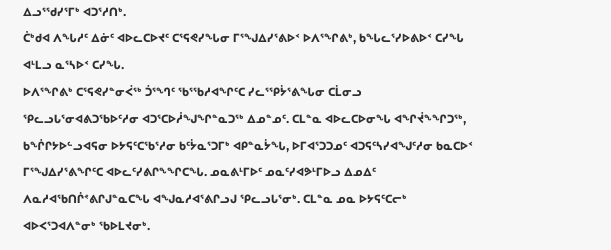ᐃᓗᕐᖁᓯᕐᒥᒃ ᐊᑐᕐᓱᑎᒃ.
ᑖᒃᑯᐊ ᐱᖓᓱᑦ ᐃᓃᑦ ᐊᐅᓚᑕᐅᔪᑦ ᑕᕐᕋᕙᓯᖓᓂ ᒥᕐᖑᐃᓯᕐᕕᐅᑉ ᐅᐱᕐᖏᕕᒃ, ᑲᖓᓚᕐᓯᐅᕕᐅᑉ ᑕᓯᖓ ᐊᒻᒪᓗ ᓇᕐᓴᐅᑉ ᑕᓯᖓ.
ᐅᐱᕐᖏᕕᒃ ᑕᕐᕋᕙᓯᓐᓂᐹᖅ ᑑᕐᙰᑦ ᖃᕐᖃᓱᐊᖏᑦᑕ ᓯᓚᕐᕿᔮᕐᕕᖓᓂ ᑕᒫᓂᓗ ᕿᓚᓗᒐᕐᓂᐊᕕᑐᖃᐅᑦᓱᓂ ᐊᑐᕐᑕᐅᓲᖑᖏᓐᓇᑐᖅ ᐃᓄᓐᓄᑦ. ᑕᒪᓐᓇ ᐊᐅᓚᑕᐅᓂᖓ ᐊᖏᔫᖕᖏᑐᖅ, ᑲᖐᒋᔭᐅᓪᓗᐊᕋᓂ ᐅᔭᕋᑦᑕᖃᕐᓱᓂ ᑲᑦᔮᓇᕐᑐᒥᒃ ᐊᑭᓐᓇᔮᖓ, ᐅᒥᐊᕐᑐᑐᓄᑦ ᐊᑐᕋᑦᓴᓯᐊᖑᑦᓱᓂ ᑲᓇᑕᐅᑉ ᒥᕐᖑᐃᓯᕐᕕᖏᑦᑕ ᐊᐅᓚᑦᓯᕕᒋᖕᖏᑕᖓ. ᓄᓇᕕᒻᒥᐅᑦ ᓄᓇᑦᓯᐊᕗᒻᒥᐅᓗ ᐃᓄᐃᑦ ᐱᓇᓱᐊᖃᑎᒌᕝᕕᒋᒍᓐᓇᑕᖓ ᐊᖑᓇᓱᐊᕐᕕᒋᓗᒍ ᕿᓚᓗᒐᕐᓂᒃ. ᑕᒪᓐᓇ ᓄᓇ ᐅᔭᕋᑦᑕᓕᒃ ᐊᐅᐸᕐᑐᐊᐱᓐᓂᒃ ᖃᐅᒪᔪᓂᒃ.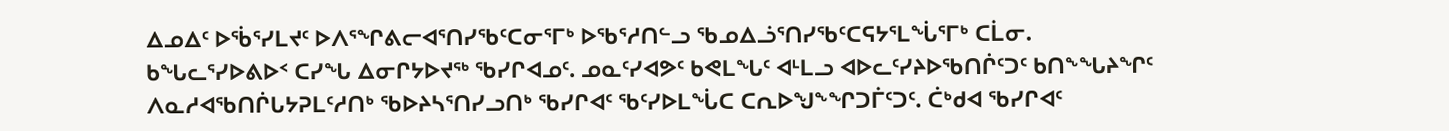ᐃᓄᐃᑦ ᐅᖄᕐᓯᒪᔪᑦ ᐅᐱᕐᖏᕕᓕᐊᕐᑎᓯᖃᑦᑕᓂᕐᒥᒃ ᐅᖃᕐᓱᑎᓪᓗ ᖃᓄᐃᓘᕐᑎᓯᖃᑦᑕᕋᔭᕐᒪᖔᕐᒥᒃ ᑕᒫᓂ.
ᑲᖓᓚᕐᓯᐅᕕᐅᑉ ᑕᓯᖓ ᐃᓂᒋᔭᐅᔪᖅ ᖃᓯᒋᐊᓄᑦ. ᓄᓇᑦᓯᐊᕗᑦ ᑲᕙᒪᖓᑦ ᐊᒻᒪᓗ ᐊᐅᓚᑦᓯᔨᐅᖃᑎᒌᑦᑐᑦ ᑲᑎᖕᖓᔨᖏᑦ ᐱᓇᓱᐊᖃᑎᒌᒐᔭᕈᒪᑦᓱᑎᒃ ᖃᐅᔨᓴᕐᑎᓯᓗᑎᒃ ᖃᓯᒋᐊᑦ ᖃᑦᓯᐅᒪᖔᑕ ᑕᕆᐅᖑᖕᖏᑐᒦᑦᑐᑦ. ᑖᒃᑯᐊ ᖃᓯᒋᐊᑦ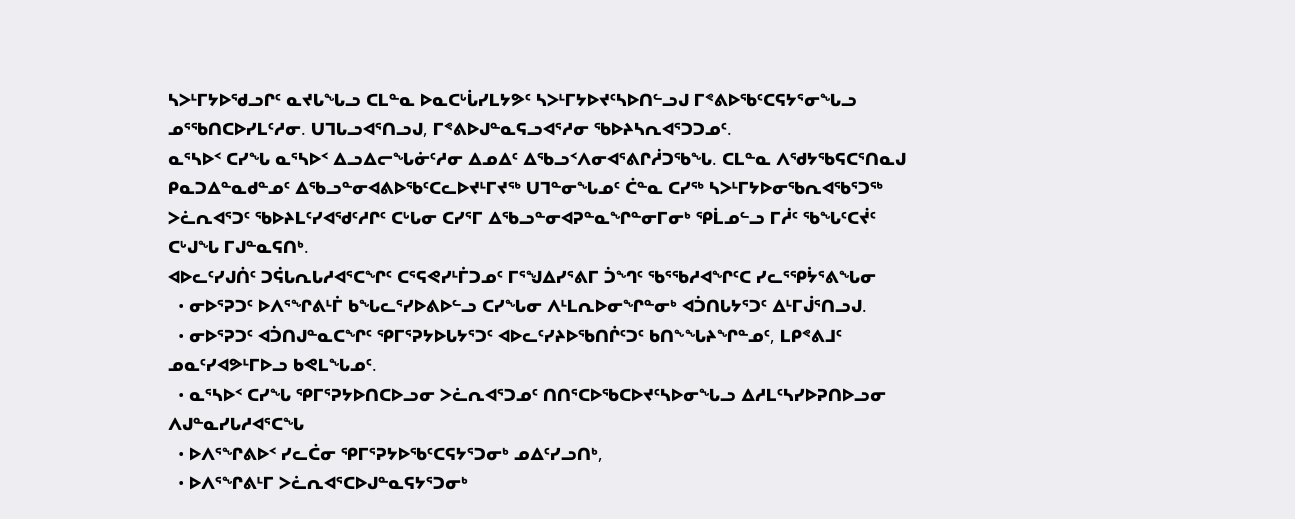ᓴᐳᒻᒥᔭᐅᖁᓗᒋᑦ ᓇᔪᒐᖓᓗ ᑕᒪᓐᓇ ᐅᓇᑕᒡᒑᓯᒪᔭᕗᑦ ᓴᐳᒻᒥᔭᐅᔪᑦᓴᐅᑎᓪᓗᒍ ᒥᕝᕕᐅᖃᑦᑕᕋᔭᕐᓂᖓᓗ ᓄᕐᖃᑎᑕᐅᓯᒪᑦᓱᓂ. ᑌᒣᒐᓗᐊᕐᑎᓗᒍ, ᒥᕝᕕᐅᒍᓐᓇᕋᓗᐊᕐᓱᓂ ᖃᐅᔨᓴᕆᐊᕐᑐᑐᓄᑦ.
ᓇᕐᓴᐅᑉ ᑕᓯᖓ ᓇᕐᓴᐅᑉ ᐃᓗᐃᓕᖓᓃᑦᓱᓂ ᐃᓄᐃᑦ ᐃᖃᓗᑉᐱᓂᐊᕐᕕᒋᓲᑐᖃᖓ. ᑕᒪᓐᓇ ᐱᖁᔭᖃᕋᑕᕐᑎᓇᒍ ᑭᓇᑐᐃᓐᓇᑯᓐᓄᑦ ᐃᖃᓗᓐᓂᐊᕕᐅᖃᑦᑕᓚᐅᔪᒻᒥᔪᖅ ᑌᒣᓐᓂᖓᓄᑦ ᑖᓐᓇ ᑕᓯᖅ ᓴᐳᒻᒥᔭᐅᓂᖃᕆᐊᖃᕐᑐᖅ ᐳᓛᕆᐊᕐᑐᑦ ᖃᐅᔨᒪᑦᓯᐊᖁᑦᓱᒋᑦ ᑕᒡᒐᓂ ᑕᓯᕐᒥ ᐃᖃᓗᓐᓂᐊᕈᓐᓇᖏᓐᓂᒥᓂᒃ ᕿᒫᓄᓪᓗ ᒥᓲᑦ ᖃᖓᑦᑕᔫᑦ ᑕᒡᒍᖓ ᒥᒍᓐᓇᕋᑎᒃ.
ᐊᐅᓚᑦᓯᒍᑏᑦ ᑐᕌᒐᕆᒐᓱᐊᕐᑕᖏᑦ ᑕᕐᕋᕙᓯᒻᒦᑐᓄᑦ ᒥᕐᖑᐃᓯᕐᕕᒥ ᑑᙰᑦ ᖃᕐᖃᓱᐊᖏᑦᑕ ᓯᓚᕐᕿᔮᕐᕕᖓᓂ
  • ᓂᐅᕐᕈᑐᑦ ᐅᐱᕐᖏᕕᒻᒦ ᑲᖓᓚᕐᓯᐅᕕᐅᓪᓗ ᑕᓯᖓᓂ ᐱᒻᒪᕆᐅᓂᖏᓐᓂᒃ ᐊᑑᑎᒐᔭᕐᑐᑦ ᐃᒻᒥᒎᕐᑎᓗᒍ.
  • ᓂᐅᕐᕈᑐᑦ ᐊᑑᑎᒍᓐᓇᑕᖏᑦ ᕿᒥᕐᕈᔭᐅᒐᔭᕐᑐᑦ ᐊᐅᓚᑦᓯᔨᐅᖃᑎᒌᑦᑐᑦ ᑲᑎᖕᖓᔨᖏᓐᓄᑦ, ᒪᑭᕝᕕᒧᑦ ᓄᓇᑦᓯᐊᕗᒻᒥᐅᓗ ᑲᕙᒪᖓᓄᑦ.
  • ᓇᕐᓴᐅᑉ ᑕᓯᖓ ᕿᒥᕐᕈᔭᐅᑎᑕᐅᓗᓂ ᐳᓛᕆᐊᕐᑐᓄᑦ ᑎᑎᕐᑕᐅᖃᑕᐅᔪᑦᓴᐅᓂᖓᓗ ᐃᓱᒪᑦᓴᓯᐅᕈᑎᐅᓗᓂ
ᐱᒍᓐᓇᓯᒐᓱᐊᕐᑕᖓ
  • ᐅᐱᕐᖏᕕᐅᑉ ᓯᓚᑖᓂ ᕿᒥᕐᕈᔭᐅᖃᑦᑕᕋᔭᕐᑐᓂᒃ ᓄᐃᑦᓯᓗᑎᒃ,
  • ᐅᐱᕐᖏᕕᒻᒥ ᐳᓛᕆᐊᕐᑕᐅᒍᓐᓇᕋᔭᕐᑐᓂᒃ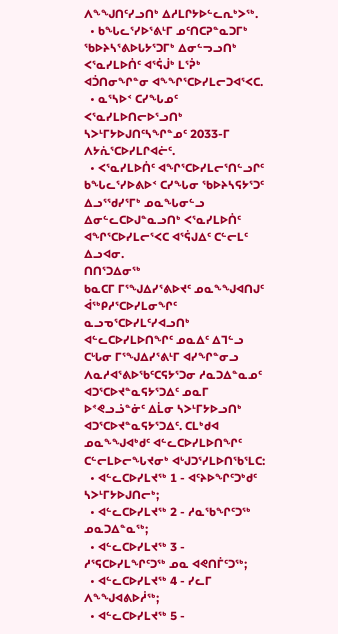ᐱᖕᖑᑎᑦᓯᓗᑎᒃ ᐃᓱᒪᒋᔭᐅᓪᓚᕆᒃᐳᖅ.
  • ᑲᖓᓚᕐᓯᐅᕐᕕᒻᒥ ᓄᑦᑎᑕᕈᓐᓇᑐᒥᒃ ᖃᐅᔨᓴᕐᕕᐅᒐᔭᕐᑐᒥᒃ ᐃᓂᓪᓓᓗᑎᒃ ᐸᕐᓇᓯᒪᐅᑏᑦ ᐊᕐᕌᒎᒃ ᒪᕐᕉᒃ ᐊᑑᑎᓂᖏᓐᓂ ᐊᖕᖏᕐᑕᐅᓯᒪᓕᑐᐊᕐᐸᑕ.
  • ᓇᕐᓴᐅᑉ ᑕᓯᖓᓄᑦ ᐸᕐᓇᓯᒪᐅᑎᓕᐅᕐᓗᑎᒃ ᓴᐳᒻᒥᔭᐅᒍᑎᑦᓴᖏᓐᓄᑦ 2033-ᒥ ᐱᔭᕇᕐᑕᐅᓯᒪᒋᐊᓖᑦ.
  • ᐸᕐᓇᓯᒪᐅᑏᑦ ᐊᖏᕐᑕᐅᓯᒪᓕᕐᑎᓪᓗᒋᑦ ᑲᖓᓚᕐᓯᐅᕕᐅᑉ ᑕᓯᖓᓂ ᖃᐅᔨᓴᕋᔭᕐᑐᑦ ᐃᓗᕐᖁᓯᕐᒥᒃ ᓄᓇᖓᓂᓪᓗ ᐃᓂᓪᓚᑕᐅᒍᓐᓇᓗᑎᒃ ᐸᕐᓇᓯᒪᐅᑏᑦ ᐊᖏᕐᑕᐅᓯᒪᓕᕐᐸᑕ ᐊᕐᕌᒍᐃᑦ ᑕᓪᓕᒪᑦ ᐃᓗᐊᓂ.
ᑎᑎᕐᑐᐃᓂᖅ
ᑲᓇᑕᒥ ᒥᕐᖑᐃᓯᕐᕕᐅᔪᑦ ᓄᓇᖕᖑᐊᑎᒍᑦ ᐋᖅᑭᓱᕐᑕᐅᓯᒪᓂᖏᑦ ᓇᓗᓀᕐᑕᐅᓯᒪᑦᓯᐊᓗᑎᒃ ᐊᓪᓚᑕᐅᓯᒪᐅᑎᖏᑦ ᓄᓇᐃᑦ ᐃᒣᓪᓗ ᑕᒡᒐᓂ ᒥᕐᖑᐃᓯᕐᕕᒻᒥ ᐊᓯᖏᓐᓂᓗ ᐱᓇᓱᐊᕐᕕᐅᖃᑦᑕᕋᔭᕐᑐᓂ ᓱᓇᑐᐃᓐᓇᓄᑦ ᐊᑐᕐᑕᐅᔪᓐᓇᕋᔭᕐᑐᐃᑦ ᓄᓇᒥ ᐅᕝᕙᓗᓘᓐᓃᑦ ᐃᒫᓂ ᓴᐳᒻᒥᔭᐅᓗᑎᒃ ᐊᑐᕐᑕᐅᔪᓐᓇᕋᔭᕐᑐᐃᑦ. ᑕᒪᒃᑯᐊ ᓄᓇᖕᖑᐊᒃᑯᑦ ᐊᓪᓚᑕᐅᓯᒪᐅᑎᖏᑦ ᑕᓪᓕᒪᐅᓕᖓᔪᓂᒃ ᐊᒡᒍᑐᕐᓯᒪᐅᑎᖃᕐᒪᑕ:
  • ᐊᓪᓚᑕᐅᓯᒪᔪᖅ 1 - ᐊᑦᔨᐅᖏᑦᑐᒃᑯᑦ ᓴᐳᒻᒥᔭᐅᒍᑎᓕᒃ;
  • ᐊᓪᓚᑕᐅᓯᒪᔪᖅ 2 - ᓱᓇᖃᖏᑦᑐᖅ ᓄᓇᑐᐃᓐᓇᖅ;
  • ᐊᓪᓚᑕᐅᓯᒪᔪᖅ 3 - ᓱᕐᕋᑕᐅᓯᒪᖏᑦᑐᖅ ᓄᓇ ᐊᕙᑎᒦᑦᑐᖅ;
  • ᐊᓪᓚᑕᐅᓯᒪᔪᖅ 4 - ᓯᓚᒥ ᐱᖕᖑᐊᕕᐅᓲᖅ;
  • ᐊᓪᓚᑕᐅᓯᒪᔪᖅ 5 -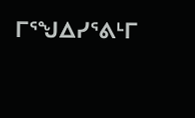ᒥᕐᖑᐃᓯᕐᕕᒻᒥ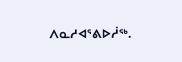ᐱᓇᓱᐊᕐᕕᐅᓲᖅ.